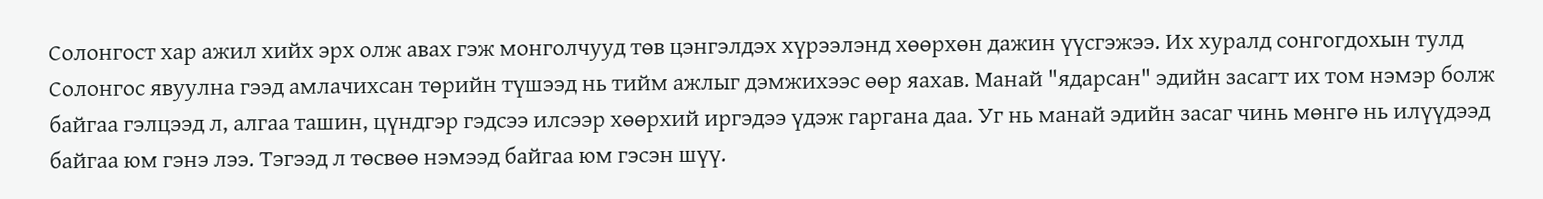Солонгост хар ажил хийх эрх олж авах гэж монголчууд төв цэнгэлдэх хүрээлэнд хөөрхөн дажин үүсгэжээ. Их хуралд сонгогдохын тулд Солонгос явуулна гээд амлачихсан төрийн түшээд нь тийм ажлыг дэмжихээс өөр яахав. Манай "ядарсан" эдийн засагт их том нэмэр болж байгаа гэлцээд л, алгаа ташин, цүндгэр гэдсээ илсээр хөөрхий иргэдээ үдэж гаргана даа. Уг нь манай эдийн засаг чинь мөнгө нь илүүдээд байгаа юм гэнэ лээ. Тэгээд л төсвөө нэмээд байгаа юм гэсэн шүү.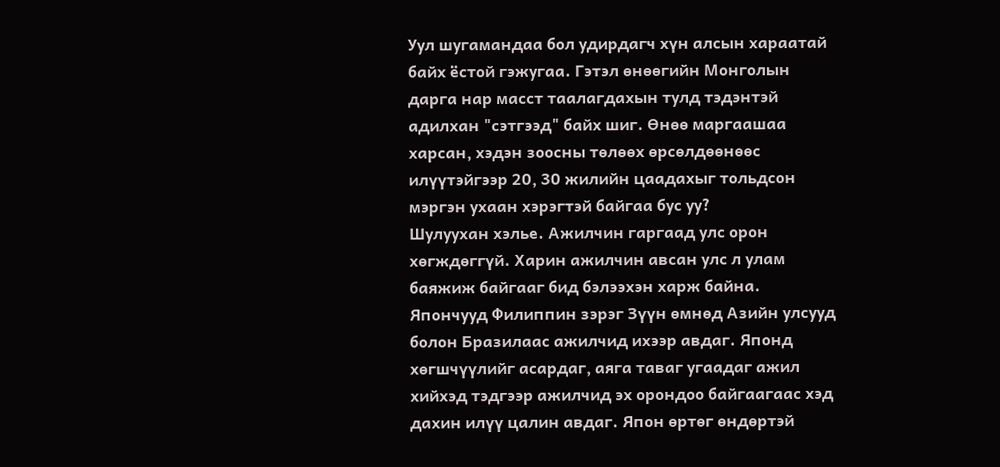Уул шугамандаа бол удирдагч хүн алсын хараатай байх ёстой гэжугаа. Гэтэл өнөөгийн Монголын дарга нар масст таалагдахын тулд тэдэнтэй адилхан "сэтгээд" байх шиг. Өнөө маргаашаа харсан, хэдэн зоосны төлөөх өрсөлдөөнөөс илүүтэйгээр 20, 30 жилийн цаадахыг тольдсон мэргэн ухаан хэрэгтэй байгаа бус уу?
Шулуухан хэлье. Ажилчин гаргаад улс орон хөгждөггүй. Харин ажилчин авсан улс л улам баяжиж байгааг бид бэлээхэн харж байна. Япончууд Филиппин зэрэг Зүүн өмнөд Азийн улсууд болон Бразилаас ажилчид ихээр авдаг. Японд хөгшчүүлийг асардаг, аяга таваг угаадаг ажил хийхэд тэдгээр ажилчид эх орондоо байгаагаас хэд дахин илүү цалин авдаг. Япон өртөг өндөртэй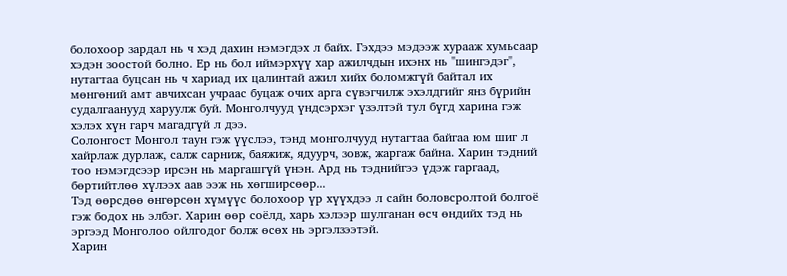болохоор зардал нь ч хэд дахин нэмэгдэх л байх. Гэхдээ мэдээж хурааж хумьсаар хэдэн зоостой болно. Ер нь бол иймэрхүү хар ажилчдын ихэнх нь "шингэдэг", нутагтаа буцсан нь ч хариад их цалинтай ажил хийх боломжгүй байтал их мөнгөний амт авчихсан учраас буцаж очих арга сүвэгчилж эхэлдгийг янз бүрийн судалгаанууд харуулж буй. Монголчууд үндсэрхэг үзэлтэй тул бүгд харина гэж хэлэх хүн гарч магадгүй л дээ.
Солонгост Монгол таун гэж үүслээ, тэнд монголчууд нутагтаа байгаа юм шиг л хайрлаж дурлаж, салж сарниж, баяжиж, ядуурч, зовж, жаргаж байна. Харин тэдний тоо нэмэгдсээр ирсэн нь маргашгүй үнэн. Ард нь тэднийгээ үдэж гаргаад, бөртийтлөө хүлээх аав ээж нь хөгширсөөр...
Тэд өөрсдөө өнгөрсөн хүмүүс болохоор үр хүүхдээ л сайн боловсролтой болгоё гэж бодох нь элбэг. Харин өөр соёлд, харь хэлээр шулганан өсч өндийх тэд нь эргээд Монголоо ойлгодог болж өсөх нь эргэлзээтэй.
Харин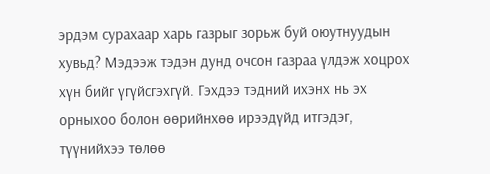эрдэм сурахаар харь газрыг зорьж буй оюутнуудын хувьд? Мэдээж тэдэн дунд очсон газраа үлдэж хоцрох хүн бийг үгүйсгэхгүй. Гэхдээ тэдний ихэнх нь эх орныхоо болон өөрийнхөө ирээдүйд итгэдэг, түүнийхээ төлөө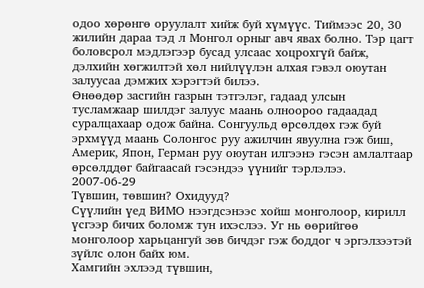одоо хөрөнгө оруулалт хийж буй хүмүүс. Тиймээс 20, 30 жилийн дараа тэд л Монгол орныг авч явах болно. Тэр цагт боловсрол мэдлэгээр бусад улсаас хоцрохгүй байж, дэлхийн хөгжилтэй хөл нийлүүлэн алхая гэвэл оюутан залуусаа дэмжих хэрэгтэй билээ.
Өнөөдөр засгийн газрын тэтгэлэг, гадаад улсын тусламжаар шилдэг залуус маань олноороо гадаадад суралцахаар одож байна. Сонгуульд өрсөлдөх гэж буй эрхмүүд маань Солонгос руу ажилчин явуулна гэж биш, Америк, Япон, Герман руу оюутан илгээнэ гэсэн амлалтаар өрсөлддөг байгаасай гэсэндээ үүнийг тэрлэлээ.
2007-06-29
Түвшин, төвшин? Охидууд?
Сүүлийн үед ВИМО нээгдсэнээс хойш монголоор, кирилл үсгээр бичих боломж тун ихэслээ. Уг нь өөрийгөө монголоор харьцангуй зөв бичдэг гэж боддог ч эргэлзээтэй зүйлс олон байх юм.
Хамгийн эхлээд түвшин,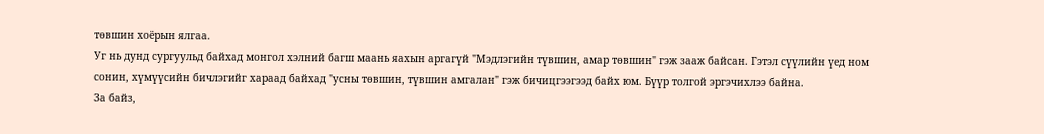төвшин хоёрын ялгаа.
Уг нь дунд сургуульд байхад монгол хэлний багш маань яахын аргагүй "Мэдлэгийн түвшин, амар төвшин" гэж зааж байсан. Гэтэл сүүлийн үед ном сонин, хүмүүсийн бичлэгийг хараад байхад "усны төвшин, түвшин амгалан" гэж бичицгээгээд байх юм. Бүүр толгой эргэчихлээ байна.
За байз,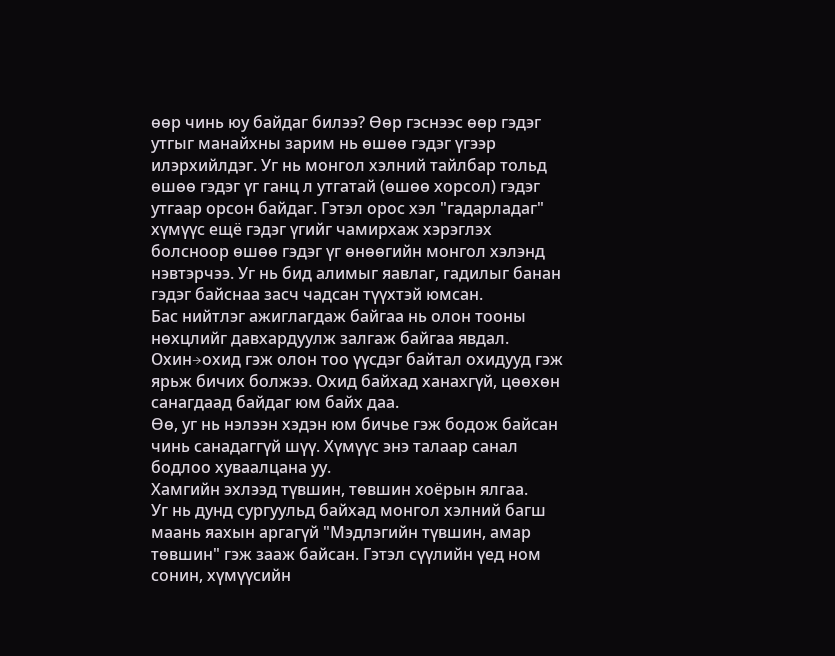өөр чинь юу байдаг билээ? Өөр гэснээс өөр гэдэг утгыг манайхны зарим нь өшөө гэдэг үгээр илэрхийлдэг. Уг нь монгол хэлний тайлбар тольд өшөө гэдэг үг ганц л утгатай (өшөө хорсол) гэдэг утгаар орсон байдаг. Гэтэл орос хэл "гадарладаг" хүмүүс ещё гэдэг үгийг чамирхаж хэрэглэх болсноор өшөө гэдэг үг өнөөгийн монгол хэлэнд нэвтэрчээ. Уг нь бид алимыг яавлаг, гадилыг банан гэдэг байснаа засч чадсан түүхтэй юмсан.
Бас нийтлэг ажиглагдаж байгаа нь олон тооны нөхцлийг давхардуулж залгаж байгаа явдал.
Охин→охид гэж олон тоо үүсдэг байтал охидууд гэж ярьж бичих болжээ. Охид байхад ханахгүй, цөөхөн санагдаад байдаг юм байх даа.
Өө, уг нь нэлээн хэдэн юм бичье гэж бодож байсан чинь санадаггүй шүү. Хүмүүс энэ талаар санал бодлоо хуваалцана уу.
Хамгийн эхлээд түвшин, төвшин хоёрын ялгаа.
Уг нь дунд сургуульд байхад монгол хэлний багш маань яахын аргагүй "Мэдлэгийн түвшин, амар төвшин" гэж зааж байсан. Гэтэл сүүлийн үед ном сонин, хүмүүсийн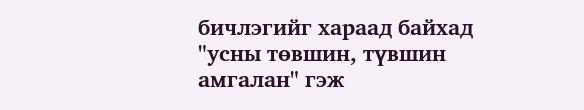бичлэгийг хараад байхад "усны төвшин, түвшин амгалан" гэж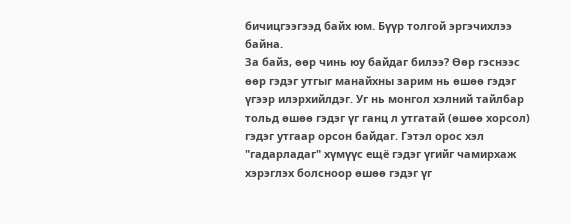бичицгээгээд байх юм. Бүүр толгой эргэчихлээ байна.
За байз, өөр чинь юу байдаг билээ? Өөр гэснээс өөр гэдэг утгыг манайхны зарим нь өшөө гэдэг үгээр илэрхийлдэг. Уг нь монгол хэлний тайлбар тольд өшөө гэдэг үг ганц л утгатай (өшөө хорсол) гэдэг утгаар орсон байдаг. Гэтэл орос хэл "гадарладаг" хүмүүс ещё гэдэг үгийг чамирхаж хэрэглэх болсноор өшөө гэдэг үг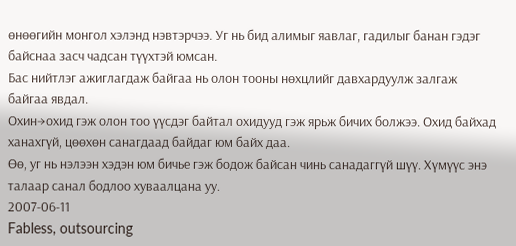өнөөгийн монгол хэлэнд нэвтэрчээ. Уг нь бид алимыг яавлаг, гадилыг банан гэдэг байснаа засч чадсан түүхтэй юмсан.
Бас нийтлэг ажиглагдаж байгаа нь олон тооны нөхцлийг давхардуулж залгаж байгаа явдал.
Охин→охид гэж олон тоо үүсдэг байтал охидууд гэж ярьж бичих болжээ. Охид байхад ханахгүй, цөөхөн санагдаад байдаг юм байх даа.
Өө, уг нь нэлээн хэдэн юм бичье гэж бодож байсан чинь санадаггүй шүү. Хүмүүс энэ талаар санал бодлоо хуваалцана уу.
2007-06-11
Fabless, outsourcing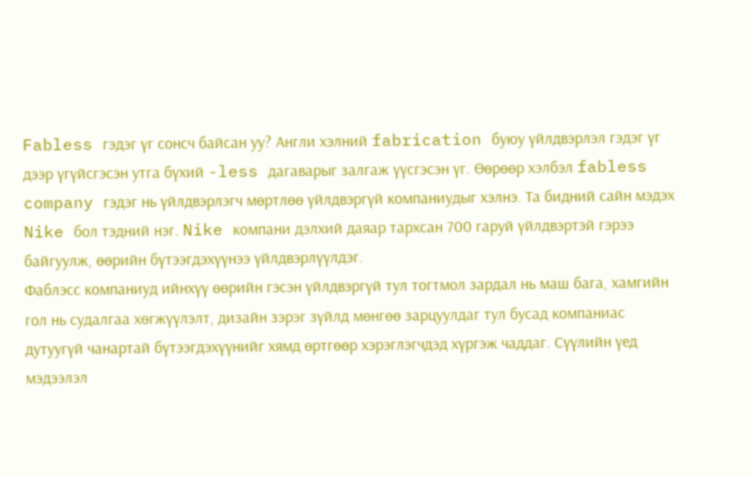Fabless гэдэг үг сонсч байсан уу? Англи хэлний fabrication буюу үйлдвэрлэл гэдэг үг дээр үгүйсгэсэн утга бүхий -less дагаварыг залгаж үүсгэсэн үг. Өөрөөр хэлбэл fabless company гэдэг нь үйлдвэрлэгч мөртлөө үйлдвэргүй компаниудыг хэлнэ. Та бидний сайн мэдэх Nike бол тэдний нэг. Nike компани дэлхий даяар тархсан 700 гаруй үйлдвэртэй гэрээ байгуулж, өөрийн бүтээгдэхүүнээ үйлдвэрлүүлдэг.
Фаблэсс компаниуд ийнхүү өөрийн гэсэн үйлдвэргүй тул тогтмол зардал нь маш бага, хамгийн гол нь судалгаа хөгжүүлэлт, дизайн зэрэг зүйлд мөнгөө зарцуулдаг тул бусад компаниас дутуугүй чанартай бүтээгдэхүүнийг хямд өртгөөр хэрэглэгчдэд хүргэж чаддаг. Сүүлийн үед мэдээлэл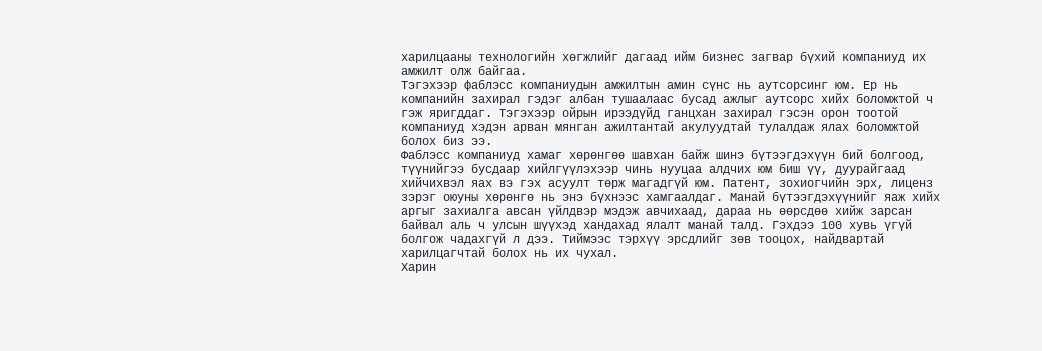харилцааны технологийн хөгжлийг дагаад ийм бизнес загвар бүхий компаниуд их амжилт олж байгаа.
Тэгэхээр фаблэсс компаниудын амжилтын амин сүнс нь аутсорсинг юм. Ер нь компанийн захирал гэдэг албан тушаалаас бусад ажлыг аутсорс хийх боломжтой ч гэж яригддаг. Тэгэхээр ойрын ирээдүйд ганцхан захирал гэсэн орон тоотой компаниуд хэдэн арван мянган ажилтантай акулуудтай тулалдаж ялах боломжтой болох биз ээ.
Фаблэсс компаниуд хамаг хөрөнгөө шавхан байж шинэ бүтээгдэхүүн бий болгоод, түүнийгээ бусдаар хийлгүүлэхээр чинь нууцаа алдчих юм биш үү, дуурайгаад хийчихвэл яах вэ гэх асуулт төрж магадгүй юм. Патент, зохиогчийн эрх, лиценз зэрэг оюуны хөрөнгө нь энэ бүхнээс хамгаалдаг. Манай бүтээгдэхүүнийг яаж хийх аргыг захиалга авсан үйлдвэр мэдэж авчихаад, дараа нь өөрсдөө хийж зарсан байвал аль ч улсын шүүхэд хандахад ялалт манай талд. Гэхдээ 100 хувь үгүй болгож чадахгүй л дээ. Тиймээс тэрхүү эрсдлийг зөв тооцох, найдвартай харилцагчтай болох нь их чухал.
Харин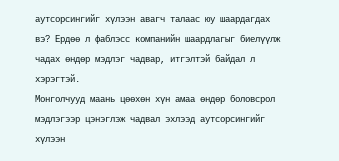аутсорсингийг хүлээн авагч талаас юу шаардагдах вэ? Ердөө л фаблэсс компанийн шаардлагыг биелүүлж чадах өндөр мэдлэг чадвар, итгэлтэй байдал л хэрэгтэй.
Монголчууд маань цөөхөн хүн амаа өндөр боловсрол мэдлэгээр цэнэглэж чадвал эхлээд аутсорсингийг хүлээн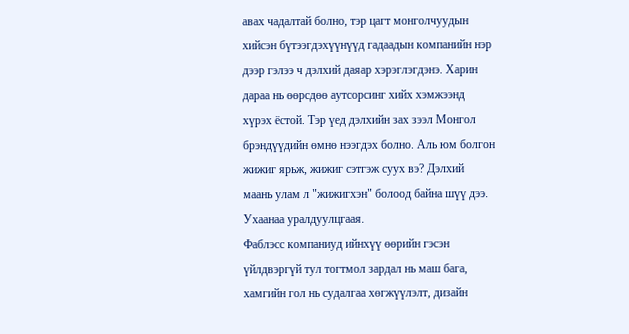авах чадалтай болно, тэр цагт монголчуудын хийсэн бүтээгдэхүүнүүд гадаадын компанийн нэр дээр гэлээ ч дэлхий даяар хэрэглэгдэнэ. Харин дараа нь өөрсдөө аутсорсинг хийх хэмжээнд хүрэх ёстой. Тэр үед дэлхийн зах зээл Монгол брэндүүдийн өмнө нээгдэх болно. Аль юм болгон жижиг ярьж, жижиг сэтгэж суух вэ? Дэлхий маань улам л "жижигхэн" болоод байна шүү дээ. Ухаанаа уралдуулцгаая.
Фаблэсс компаниуд ийнхүү өөрийн гэсэн үйлдвэргүй тул тогтмол зардал нь маш бага, хамгийн гол нь судалгаа хөгжүүлэлт, дизайн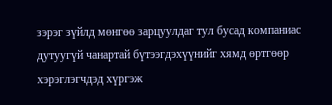зэрэг зүйлд мөнгөө зарцуулдаг тул бусад компаниас дутуугүй чанартай бүтээгдэхүүнийг хямд өртгөөр хэрэглэгчдэд хүргэж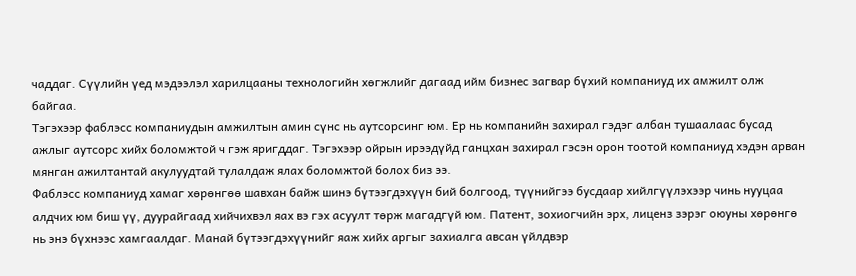чаддаг. Сүүлийн үед мэдээлэл харилцааны технологийн хөгжлийг дагаад ийм бизнес загвар бүхий компаниуд их амжилт олж байгаа.
Тэгэхээр фаблэсс компаниудын амжилтын амин сүнс нь аутсорсинг юм. Ер нь компанийн захирал гэдэг албан тушаалаас бусад ажлыг аутсорс хийх боломжтой ч гэж яригддаг. Тэгэхээр ойрын ирээдүйд ганцхан захирал гэсэн орон тоотой компаниуд хэдэн арван мянган ажилтантай акулуудтай тулалдаж ялах боломжтой болох биз ээ.
Фаблэсс компаниуд хамаг хөрөнгөө шавхан байж шинэ бүтээгдэхүүн бий болгоод, түүнийгээ бусдаар хийлгүүлэхээр чинь нууцаа алдчих юм биш үү, дуурайгаад хийчихвэл яах вэ гэх асуулт төрж магадгүй юм. Патент, зохиогчийн эрх, лиценз зэрэг оюуны хөрөнгө нь энэ бүхнээс хамгаалдаг. Манай бүтээгдэхүүнийг яаж хийх аргыг захиалга авсан үйлдвэр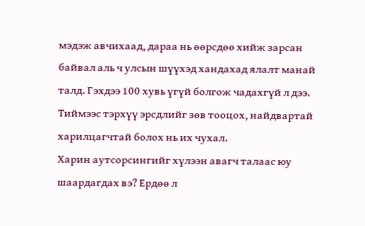мэдэж авчихаад, дараа нь өөрсдөө хийж зарсан байвал аль ч улсын шүүхэд хандахад ялалт манай талд. Гэхдээ 100 хувь үгүй болгож чадахгүй л дээ. Тиймээс тэрхүү эрсдлийг зөв тооцох, найдвартай харилцагчтай болох нь их чухал.
Харин аутсорсингийг хүлээн авагч талаас юу шаардагдах вэ? Ердөө л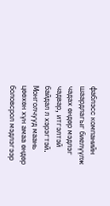фаблэсс компанийн шаардлагыг биелүүлж чадах өндөр мэдлэг чадвар, итгэлтэй байдал л хэрэгтэй.
Монголчууд маань цөөхөн хүн амаа өндөр боловсрол мэдлэгээр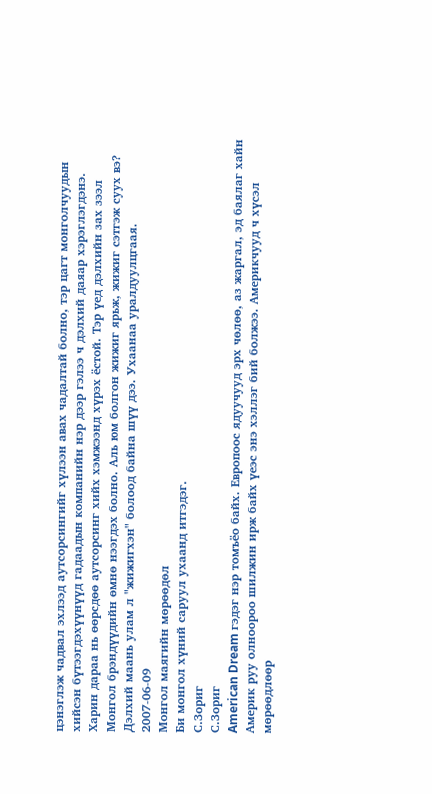цэнэглэж чадвал эхлээд аутсорсингийг хүлээн авах чадалтай болно, тэр цагт монголчуудын хийсэн бүтээгдэхүүнүүд гадаадын компанийн нэр дээр гэлээ ч дэлхий даяар хэрэглэгдэнэ. Харин дараа нь өөрсдөө аутсорсинг хийх хэмжээнд хүрэх ёстой. Тэр үед дэлхийн зах зээл Монгол брэндүүдийн өмнө нээгдэх болно. Аль юм болгон жижиг ярьж, жижиг сэтгэж суух вэ? Дэлхий маань улам л "жижигхэн" болоод байна шүү дээ. Ухаанаа уралдуулцгаая.
2007-06-09
Монгол маягийн мөрөөдөл
Би монгол хүний саруул ухаанд итгэдэг.
С.Зориг
С.Зориг
American Dream гэдэг нэр томъёо байх. Европоос ядуучууд эрх чөлөө, аз жаргал, эд баялаг хайн Америк руу олноороо шилжин ирж байх үеэс энэ хэллэг бий болжээ. Америкчууд ч хүсэл мөрөөдлөөр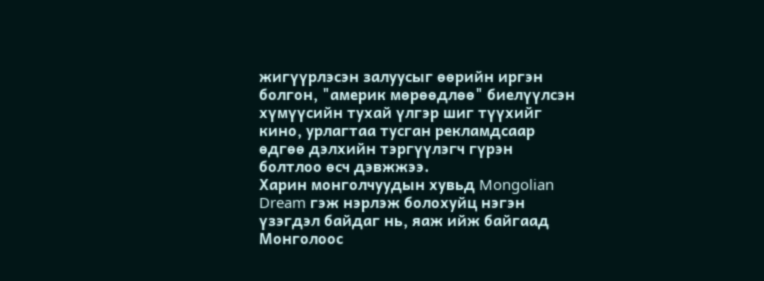жигүүрлэсэн залуусыг өөрийн иргэн болгон, "америк мөрөөдлөө" биелүүлсэн хүмүүсийн тухай үлгэр шиг түүхийг кино, урлагтаа тусган рекламдсаар өдгөө дэлхийн тэргүүлэгч гүрэн болтлоо өсч дэвжжээ.
Харин монголчуудын хувьд Mongolian Dream гэж нэрлэж болохуйц нэгэн үзэгдэл байдаг нь, яаж ийж байгаад Монголоос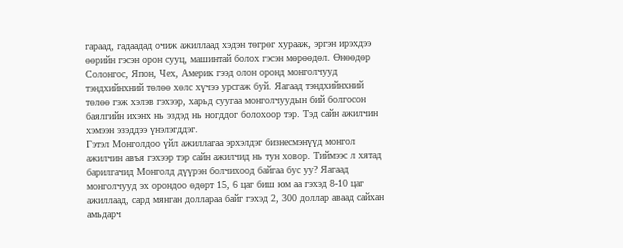гараад, гадаадад очиж ажиллаад хэдэн төгрөг хурааж, эргэн ирэхдээ өөрийн гэсэн орон сууц, машинтай болох гэсэн мөрөөдөл. Өнөөдөр Солонгос, Япон, Чех, Америк гээд олон оронд монголчууд тэндхийнхний төлөө хөлс хүчээ урсгаж буй. Яагаад тэндхийнхний төлөө гэж хэлэв гэхээр, харьд суугаа монголчуудын бий болгосон баялгийн ихэнх нь эздэд нь ногддог болохоор тэр. Тэд сайн ажилчин хэмээн эзэддээ үнэлэгддэг.
Гэтэл Монголдоо үйл ажиллагаа эрхэлдэг бизнесмэнүүд монгол ажилчин авъя гэхээр тэр сайн ажилчид нь тун ховор. Тиймээс л хятад барилгачид Монголд дүүрэн болчихоод байгаа бус уу? Яагаад монголчууд эх орондоо өдөрт 15, 6 цаг биш юм аа гэхэд 8-10 цаг ажиллаад, сард мянган доллараа байг гэхэд 2, 300 доллар аваад сайхан амьдарч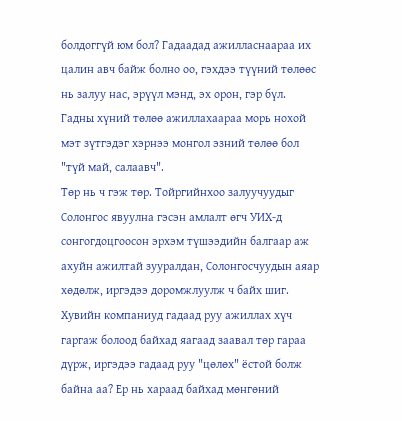болдоггүй юм бол? Гадаадад ажилласнаараа их цалин авч байж болно оо, гэхдээ түүний төлөөс нь залуу нас, эрүүл мэнд, эх орон, гэр бүл. Гадны хүний төлөө ажиллахаараа морь нохой мэт зүтгэдэг хэрнээ монгол эзний төлөө бол "түй май, салаавч".
Төр нь ч гэж төр. Тойргийнхоо залуучуудыг Солонгос явуулна гэсэн амлалт өгч УИХ-д сонгогдоцгоосон эрхэм түшээдийн балгаар аж ахуйн ажилтай зууралдан, Солонгосчуудын аяар хөдөлж, иргэдээ доромжлуулж ч байх шиг. Хувийн компаниуд гадаад руу ажиллах хүч гаргаж болоод байхад яагаад заавал төр гараа дүрж, иргэдээ гадаад руу "цөлөх" ёстой болж байна аа? Ер нь хараад байхад мөнгөний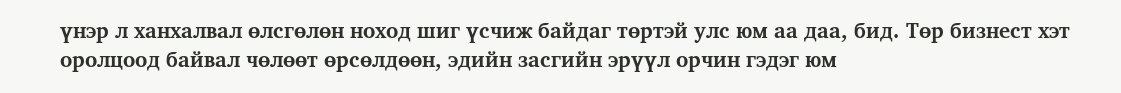үнэр л ханхалвал өлсгөлөн ноход шиг үсчиж байдаг төртэй улс юм аа даа, бид. Төр бизнест хэт оролцоод байвал чөлөөт өрсөлдөөн, эдийн засгийн эрүүл орчин гэдэг юм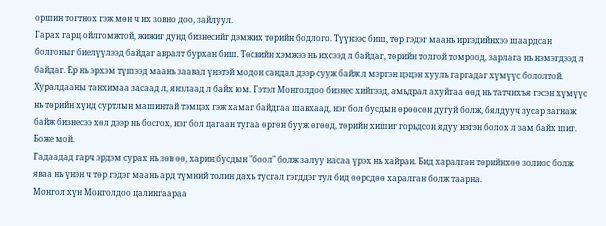оршин тогтнох гэж мөн ч их зовно доо, зайлуул.
Гарах гарц ойлгомжтой, жижиг дунд бизнесийг дэмжих төрийн бодлого. Түүнээс биш, төр гэдэг маань иргэдийнхээ шаардсан болгоныг биелүүлээд байдаг авралт бурхан биш. Төсвийн хэмжээ нь ихсээд л байдаг, төрийн толгой томроод, зарлага нь нэмэгдээд л байдаг. Ер нь эрхэм түшээд маань заавал үнэтэй модон сандал дээр сууж байж л мэргэн цэцэн хууль гаргадаг хүмүүс бололтой. Хуралдааны танхимаа засаад л, янзлаад л байх юм. Гэтэл Монголдоо бизнес хийгээд, амьдрал ахуйгаа өөд нь татчихъя гэсэн хүмүүс нь төрийн хүнд суртлын машинтай тэмцэх гэж хамаг байдгаа шавхаад, нэг бол бусдын өрөөсөн дугуй болж, бялдууч зусар загнаж байж бизнесээ хөл дээр нь босгох, нэг бол цагаан тугаа өргөн бууж өгөөд, төрийн хишиг горьдсон ядуу нэгэн болох л зам байх шиг. Боже мой.
Гадаадад гарч эрдэм сурах нь зөв өө, харин бусдын "боол" болж залуу насаа үрэх нь хайран. Бид харалган төрийнхөө золиос болж яваа нь үнэн ч төр гэдэг маань ард түмний толин дахь тусгал гэгддэг тул бид өөрсдөө харалган болж таарна.
Монгол хүн Монголдоо цалингаараа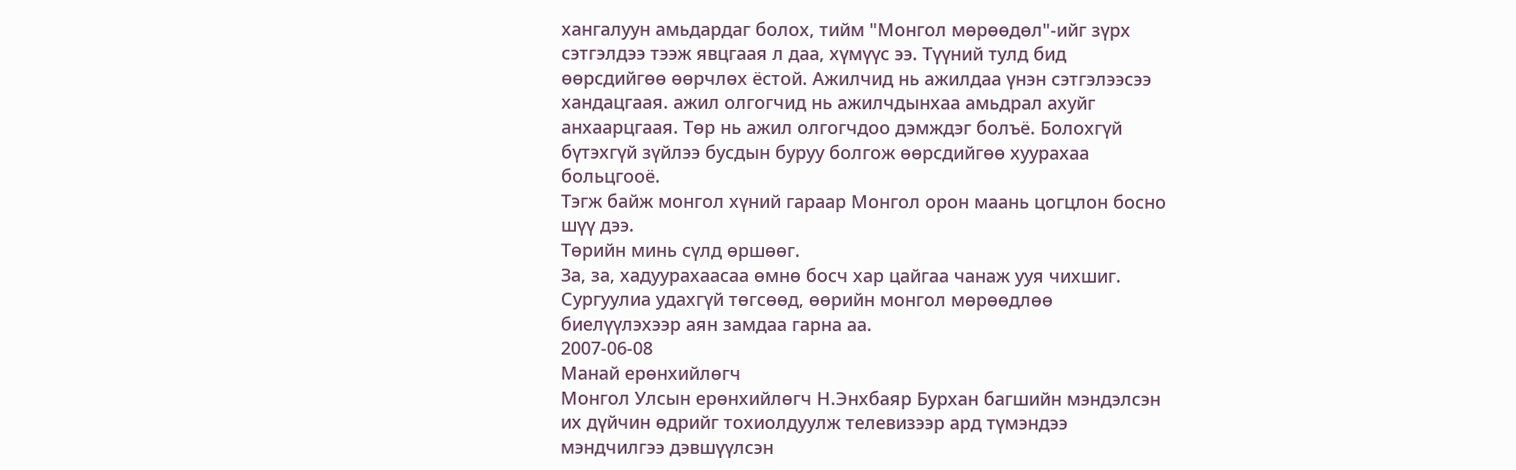хангалуун амьдардаг болох, тийм "Монгол мөрөөдөл"-ийг зүрх сэтгэлдээ тээж явцгаая л даа, хүмүүс ээ. Түүний тулд бид өөрсдийгөө өөрчлөх ёстой. Ажилчид нь ажилдаа үнэн сэтгэлээсээ хандацгаая. ажил олгогчид нь ажилчдынхаа амьдрал ахуйг анхаарцгаая. Төр нь ажил олгогчдоо дэмждэг болъё. Болохгүй бүтэхгүй зүйлээ бусдын буруу болгож өөрсдийгөө хуурахаа больцгооё.
Тэгж байж монгол хүний гараар Монгол орон маань цогцлон босно шүү дээ.
Төрийн минь сүлд өршөөг.
За, за, хадуурахаасаа өмнө босч хар цайгаа чанаж ууя чихшиг. Сургуулиа удахгүй төгсөөд, өөрийн монгол мөрөөдлөө биелүүлэхээр аян замдаа гарна аа.
2007-06-08
Манай ерөнхийлөгч
Монгол Улсын ерөнхийлөгч Н.Энхбаяр Бурхан багшийн мэндэлсэн их дүйчин өдрийг тохиолдуулж телевизээр ард түмэндээ мэндчилгээ дэвшүүлсэн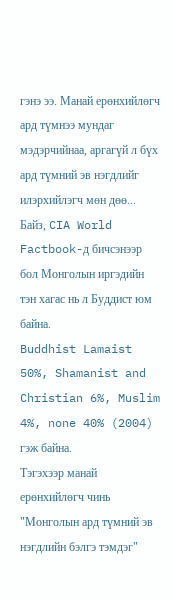гэнэ ээ. Манай ерөнхийлөгч ард түмнээ мундаг мэдэрчийнаа, аргагүй л бүх ард түмний эв нэгдлийг илэрхийлэгч мөн дөө...
Байз, CIA World Factbook-д бичсэнээр бол Монголын иргэдийн тэн хагас нь л Буддист юм байна.
Buddhist Lamaist 50%, Shamanist and Christian 6%, Muslim 4%, none 40% (2004)
гэж байна.
Тэгэхээр манай ерөнхийлөгч чинь "Монголын ард түмний эв нэгдлийн бэлгэ тэмдэг"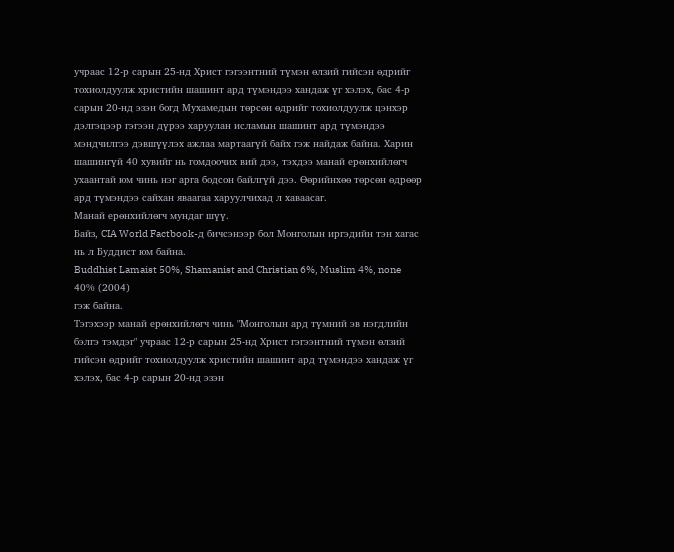учраас 12-р сарын 25-нд Христ гэгээнтний түмэн өлзий гийсэн өдрийг тохиолдуулж христийн шашинт ард түмэндээ хандаж үг хэлэх, бас 4-р сарын 20-нд эзэн богд Мухамедын төрсөн өдрийг тохиолдуулж цэнхэр дэлгэцээр гэгээн дүрээ харуулан исламын шашинт ард түмэндээ мэндчилгээ дэвшүүлэх ажлаа мартаагүй байх гэж найдаж байна. Харин шашингүй 40 хувийг нь гомдоочих вий дээ, тэхдээ манай ерөнхийлөгч ухаантай юм чинь нэг арга бодсон байлгүй дээ. Өөрийнхөө төрсөн өдрөөр ард түмэндээ сайхан яваагаа харуулчихад л хаваасаг.
Манай ерөнхийлөгч мундаг шүү.
Байз, CIA World Factbook-д бичсэнээр бол Монголын иргэдийн тэн хагас нь л Буддист юм байна.
Buddhist Lamaist 50%, Shamanist and Christian 6%, Muslim 4%, none 40% (2004)
гэж байна.
Тэгэхээр манай ерөнхийлөгч чинь "Монголын ард түмний эв нэгдлийн бэлгэ тэмдэг" учраас 12-р сарын 25-нд Христ гэгээнтний түмэн өлзий гийсэн өдрийг тохиолдуулж христийн шашинт ард түмэндээ хандаж үг хэлэх, бас 4-р сарын 20-нд эзэн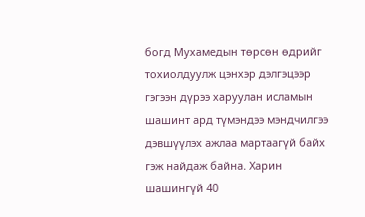богд Мухамедын төрсөн өдрийг тохиолдуулж цэнхэр дэлгэцээр гэгээн дүрээ харуулан исламын шашинт ард түмэндээ мэндчилгээ дэвшүүлэх ажлаа мартаагүй байх гэж найдаж байна. Харин шашингүй 40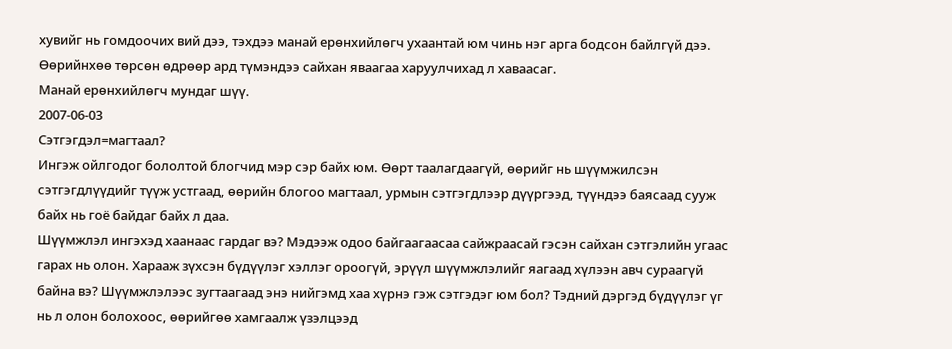хувийг нь гомдоочих вий дээ, тэхдээ манай ерөнхийлөгч ухаантай юм чинь нэг арга бодсон байлгүй дээ. Өөрийнхөө төрсөн өдрөөр ард түмэндээ сайхан яваагаа харуулчихад л хаваасаг.
Манай ерөнхийлөгч мундаг шүү.
2007-06-03
Сэтгэгдэл=магтаал?
Ингэж ойлгодог бололтой блогчид мэр сэр байх юм. Өөрт таалагдаагүй, өөрийг нь шүүмжилсэн сэтгэгдлүүдийг түүж устгаад, өөрийн блогоо магтаал, урмын сэтгэгдлээр дүүргээд, түүндээ баясаад сууж байх нь гоё байдаг байх л даа.
Шүүмжлэл ингэхэд хаанаас гардаг вэ? Мэдээж одоо байгаагаасаа сайжраасай гэсэн сайхан сэтгэлийн угаас гарах нь олон. Харааж зүхсэн бүдүүлэг хэллэг ороогүй, эрүүл шүүмжлэлийг яагаад хүлээн авч сураагүй байна вэ? Шүүмжлэлээс зугтаагаад энэ нийгэмд хаа хүрнэ гэж сэтгэдэг юм бол? Тэдний дэргэд бүдүүлэг үг нь л олон болохоос, өөрийгөө хамгаалж үзэлцээд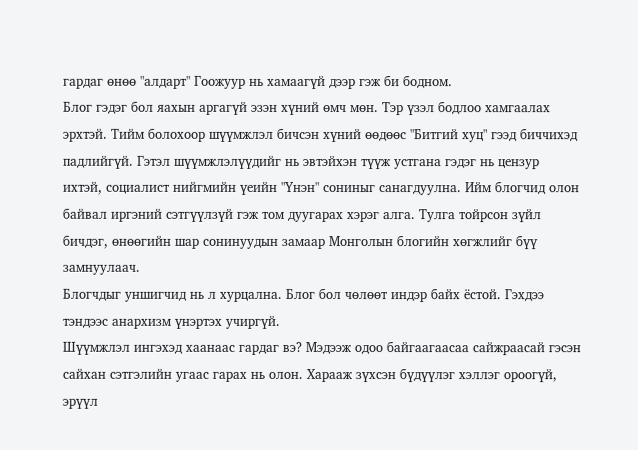гардаг өнөө "алдарт" Гоожуур нь хамаагүй дээр гэж би бодном.
Блог гэдэг бол яахын аргагүй эзэн хүний өмч мөн. Тэр үзэл бодлоо хамгаалах эрхтэй. Тийм болохоор шүүмжлэл бичсэн хүний өөдөөс "Битгий хуц" гээд биччихэд падлийгүй. Гэтэл шүүмжлэлүүдийг нь эвтэйхэн түүж устгана гэдэг нь цензур ихтэй, социалист нийгмийн үеийн "Үнэн" сониныг санагдуулна. Ийм блогчид олон байвал иргэний сэтгүүлзүй гэж том дуугарах хэрэг алга. Тулга тойрсон зүйл бичдэг, өнөөгийн шар сонинуудын замаар Монголын блогийн хөгжлийг бүү замнуулаач.
Блогчдыг уншигчид нь л хурцална. Блог бол чөлөөт индэр байх ёстой. Гэхдээ тэндээс анархизм үнэртэх учиргүй.
Шүүмжлэл ингэхэд хаанаас гардаг вэ? Мэдээж одоо байгаагаасаа сайжраасай гэсэн сайхан сэтгэлийн угаас гарах нь олон. Харааж зүхсэн бүдүүлэг хэллэг ороогүй, эрүүл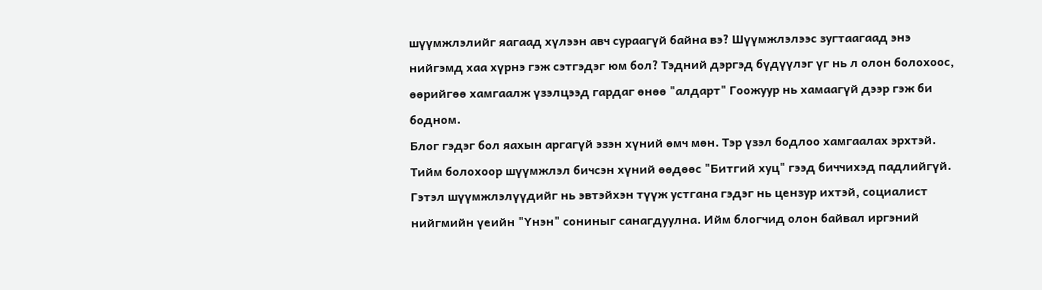шүүмжлэлийг яагаад хүлээн авч сураагүй байна вэ? Шүүмжлэлээс зугтаагаад энэ нийгэмд хаа хүрнэ гэж сэтгэдэг юм бол? Тэдний дэргэд бүдүүлэг үг нь л олон болохоос, өөрийгөө хамгаалж үзэлцээд гардаг өнөө "алдарт" Гоожуур нь хамаагүй дээр гэж би бодном.
Блог гэдэг бол яахын аргагүй эзэн хүний өмч мөн. Тэр үзэл бодлоо хамгаалах эрхтэй. Тийм болохоор шүүмжлэл бичсэн хүний өөдөөс "Битгий хуц" гээд биччихэд падлийгүй. Гэтэл шүүмжлэлүүдийг нь эвтэйхэн түүж устгана гэдэг нь цензур ихтэй, социалист нийгмийн үеийн "Үнэн" сониныг санагдуулна. Ийм блогчид олон байвал иргэний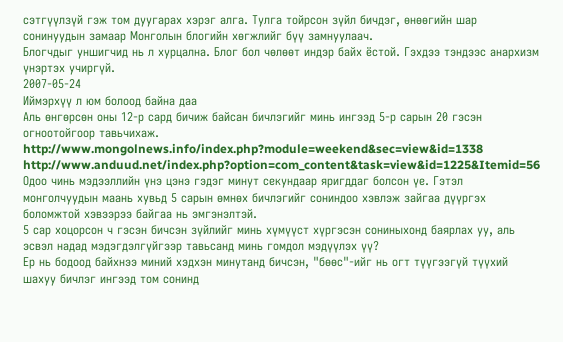сэтгүүлзүй гэж том дуугарах хэрэг алга. Тулга тойрсон зүйл бичдэг, өнөөгийн шар сонинуудын замаар Монголын блогийн хөгжлийг бүү замнуулаач.
Блогчдыг уншигчид нь л хурцална. Блог бол чөлөөт индэр байх ёстой. Гэхдээ тэндээс анархизм үнэртэх учиргүй.
2007-05-24
Иймэрхүү л юм болоод байна даа
Аль өнгөрсөн оны 12-р сард бичиж байсан бичлэгийг минь ингээд 5-р сарын 20 гэсэн огноотойгоор тавьчихаж.
http://www.mongolnews.info/index.php?module=weekend&sec=view&id=1338
http://www.anduud.net/index.php?option=com_content&task=view&id=1225&Itemid=56
Одоо чинь мэдээллийн үнэ цэнэ гэдэг минут секундаар яригддаг болсон үе. Гэтэл монголчуудын маань хувьд 5 сарын өмнөх бичлэгийг сониндоо хэвлэж зайгаа дүүргэх боломжтой хэвээрээ байгаа нь эмгэнэлтэй.
5 сар хоцорсон ч гэсэн бичсэн зүйлийг минь хүмүүст хүргэсэн сониныхонд баярлах уу, аль эсвэл надад мэдэгдэлгүйгээр тавьсанд минь гомдол мэдүүлэх үү?
Ер нь бодоод байхнээ миний хэдхэн минутанд бичсэн, "бөөс"-ийг нь огт түүгээгүй түүхий шахуу бичлэг ингээд том сонинд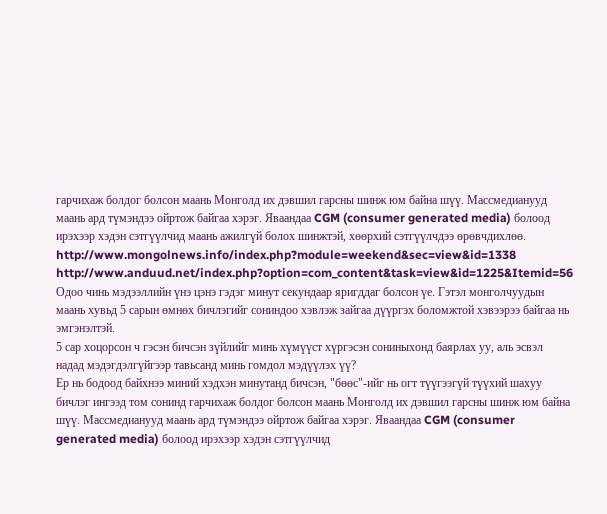гарчихаж болдог болсон маань Монголд их дэвшил гарсны шинж юм байна шүү. Массмедианууд маань ард түмэндээ ойртож байгаа хэрэг. Яваандаа CGM (consumer generated media) болоод ирэхээр хэдэн сэтгүүлчид маань ажилгүй болох шинжтэй, хөөрхий сэтгүүлчдээ өрөвчдихлөө.
http://www.mongolnews.info/index.php?module=weekend&sec=view&id=1338
http://www.anduud.net/index.php?option=com_content&task=view&id=1225&Itemid=56
Одоо чинь мэдээллийн үнэ цэнэ гэдэг минут секундаар яригддаг болсон үе. Гэтэл монголчуудын маань хувьд 5 сарын өмнөх бичлэгийг сониндоо хэвлэж зайгаа дүүргэх боломжтой хэвээрээ байгаа нь эмгэнэлтэй.
5 сар хоцорсон ч гэсэн бичсэн зүйлийг минь хүмүүст хүргэсэн сониныхонд баярлах уу, аль эсвэл надад мэдэгдэлгүйгээр тавьсанд минь гомдол мэдүүлэх үү?
Ер нь бодоод байхнээ миний хэдхэн минутанд бичсэн, "бөөс"-ийг нь огт түүгээгүй түүхий шахуу бичлэг ингээд том сонинд гарчихаж болдог болсон маань Монголд их дэвшил гарсны шинж юм байна шүү. Массмедианууд маань ард түмэндээ ойртож байгаа хэрэг. Яваандаа CGM (consumer generated media) болоод ирэхээр хэдэн сэтгүүлчид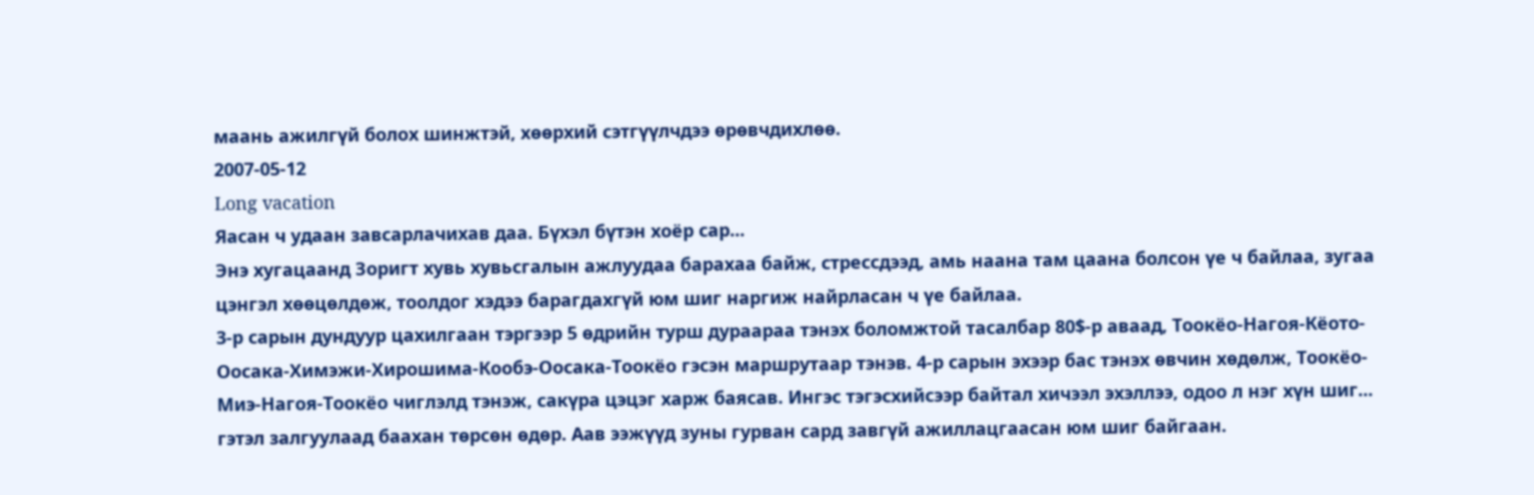маань ажилгүй болох шинжтэй, хөөрхий сэтгүүлчдээ өрөвчдихлөө.
2007-05-12
Long vacation
Яасан ч удаан завсарлачихав даа. Бүхэл бүтэн хоёр сар...
Энэ хугацаанд Зоригт хувь хувьсгалын ажлуудаа барахаа байж, стрессдээд, амь наана там цаана болсон үе ч байлаа, зугаа цэнгэл хөөцөлдөж, тоолдог хэдээ барагдахгүй юм шиг наргиж найрласан ч үе байлаа.
3-р сарын дундуур цахилгаан тэргээр 5 өдрийн турш дураараа тэнэх боломжтой тасалбар 80$-р аваад, Тоокёо-Нагоя-Кёото-Оосака-Химэжи-Хирошима-Кообэ-Оосака-Тоокёо гэсэн маршрутаар тэнэв. 4-р сарын эхээр бас тэнэх өвчин хөдөлж, Тоокёо-Миэ-Нагоя-Тоокёо чиглэлд тэнэж, сакүра цэцэг харж баясав. Ингэс тэгэсхийсээр байтал хичээл эхэллээ, одоо л нэг хүн шиг... гэтэл залгуулаад баахан төрсөн өдөр. Аав ээжүүд зуны гурван сард завгүй ажиллацгаасан юм шиг байгаан.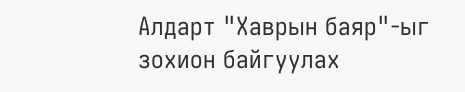Алдарт "Хаврын баяр"-ыг зохион байгуулах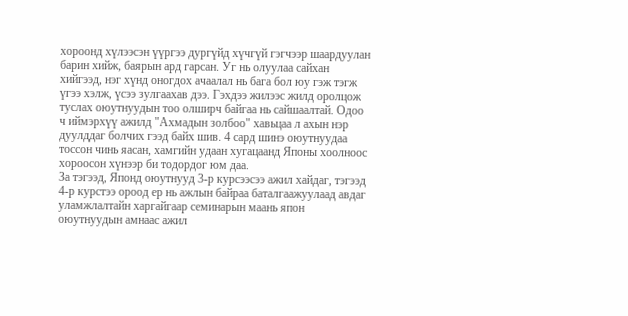хороонд хүлээсэн үүргээ дургүйд хүчгүй гэгчээр шаардуулан барин хийж, баярын ард гарсан. Уг нь олуулаа сайхан хийгээд, нэг хүнд оногдох ачаалал нь бага бол юу гэж тэгж үгээ хэлж, үсээ зулгаахав дээ. Гэхдээ жилээс жилд оролцож туслах оюутнуудын тоо олширч байгаа нь сайшаалтай. Одоо ч иймэрхүү ажилд "Ахмадын золбоо" хавьцаа л ахын нэр дуулддаг болчих гээд байх шив. 4 сард шинэ оюутнуудаа тоссон чинь яасан, хамгийн удаан хугацаанд Японы хоолноос хороосон хүнээр би тодордог юм даа.
За тэгээд, Японд оюутнууд 3-р курсээсээ ажил хайдаг, тэгээд 4-р курстээ ороод ер нь ажлын байраа баталгаажуулаад авдаг уламжлалтайн харгайгаар семинарын маань япон оюутнуудын амнаас ажил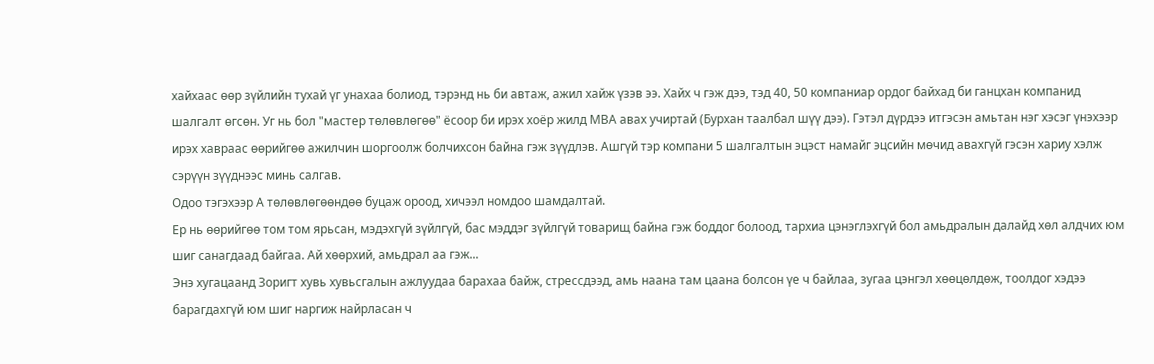хайхаас өөр зүйлийн тухай үг унахаа болиод, тэрэнд нь би автаж, ажил хайж үзэв ээ. Хайх ч гэж дээ, тэд 40, 50 компаниар ордог байхад би ганцхан компанид шалгалт өгсөн. Уг нь бол "мастер төлөвлөгөө" ёсоор би ирэх хоёр жилд MBA авах учиртай (Бурхан таалбал шүү дээ). Гэтэл дүрдээ итгэсэн амьтан нэг хэсэг үнэхээр ирэх хавраас өөрийгөө ажилчин шоргоолж болчихсон байна гэж зүүдлэв. Ашгүй тэр компани 5 шалгалтын эцэст намайг эцсийн мөчид авахгүй гэсэн хариу хэлж сэрүүн зүүднээс минь салгав.
Одоо тэгэхээр А төлөвлөгөөндөө буцаж ороод, хичээл номдоо шамдалтай.
Ер нь өөрийгөө том том ярьсан, мэдэхгүй зүйлгүй, бас мэддэг зүйлгүй товарищ байна гэж боддог болоод, тархиа цэнэглэхгүй бол амьдралын далайд хөл алдчих юм шиг санагдаад байгаа. Ай хөөрхий, амьдрал аа гэж...
Энэ хугацаанд Зоригт хувь хувьсгалын ажлуудаа барахаа байж, стрессдээд, амь наана там цаана болсон үе ч байлаа, зугаа цэнгэл хөөцөлдөж, тоолдог хэдээ барагдахгүй юм шиг наргиж найрласан ч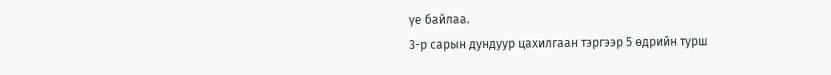үе байлаа.
3-р сарын дундуур цахилгаан тэргээр 5 өдрийн турш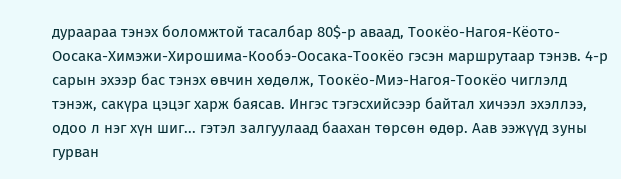дураараа тэнэх боломжтой тасалбар 80$-р аваад, Тоокёо-Нагоя-Кёото-Оосака-Химэжи-Хирошима-Кообэ-Оосака-Тоокёо гэсэн маршрутаар тэнэв. 4-р сарын эхээр бас тэнэх өвчин хөдөлж, Тоокёо-Миэ-Нагоя-Тоокёо чиглэлд тэнэж, сакүра цэцэг харж баясав. Ингэс тэгэсхийсээр байтал хичээл эхэллээ, одоо л нэг хүн шиг... гэтэл залгуулаад баахан төрсөн өдөр. Аав ээжүүд зуны гурван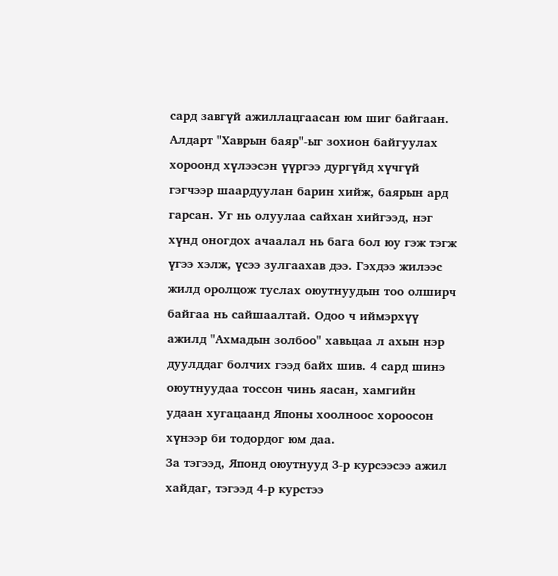сард завгүй ажиллацгаасан юм шиг байгаан.
Алдарт "Хаврын баяр"-ыг зохион байгуулах хороонд хүлээсэн үүргээ дургүйд хүчгүй гэгчээр шаардуулан барин хийж, баярын ард гарсан. Уг нь олуулаа сайхан хийгээд, нэг хүнд оногдох ачаалал нь бага бол юу гэж тэгж үгээ хэлж, үсээ зулгаахав дээ. Гэхдээ жилээс жилд оролцож туслах оюутнуудын тоо олширч байгаа нь сайшаалтай. Одоо ч иймэрхүү ажилд "Ахмадын золбоо" хавьцаа л ахын нэр дуулддаг болчих гээд байх шив. 4 сард шинэ оюутнуудаа тоссон чинь яасан, хамгийн удаан хугацаанд Японы хоолноос хороосон хүнээр би тодордог юм даа.
За тэгээд, Японд оюутнууд 3-р курсээсээ ажил хайдаг, тэгээд 4-р курстээ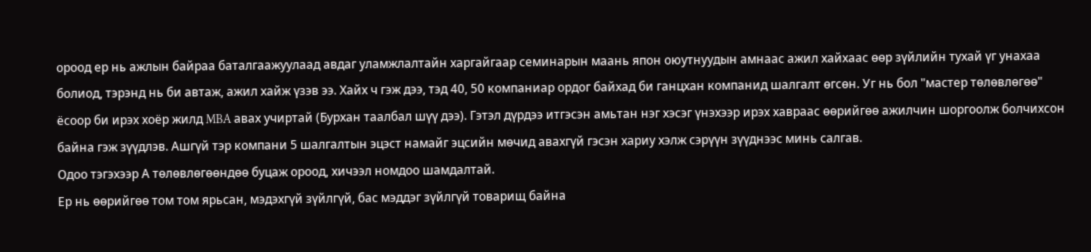ороод ер нь ажлын байраа баталгаажуулаад авдаг уламжлалтайн харгайгаар семинарын маань япон оюутнуудын амнаас ажил хайхаас өөр зүйлийн тухай үг унахаа болиод, тэрэнд нь би автаж, ажил хайж үзэв ээ. Хайх ч гэж дээ, тэд 40, 50 компаниар ордог байхад би ганцхан компанид шалгалт өгсөн. Уг нь бол "мастер төлөвлөгөө" ёсоор би ирэх хоёр жилд MBA авах учиртай (Бурхан таалбал шүү дээ). Гэтэл дүрдээ итгэсэн амьтан нэг хэсэг үнэхээр ирэх хавраас өөрийгөө ажилчин шоргоолж болчихсон байна гэж зүүдлэв. Ашгүй тэр компани 5 шалгалтын эцэст намайг эцсийн мөчид авахгүй гэсэн хариу хэлж сэрүүн зүүднээс минь салгав.
Одоо тэгэхээр А төлөвлөгөөндөө буцаж ороод, хичээл номдоо шамдалтай.
Ер нь өөрийгөө том том ярьсан, мэдэхгүй зүйлгүй, бас мэддэг зүйлгүй товарищ байна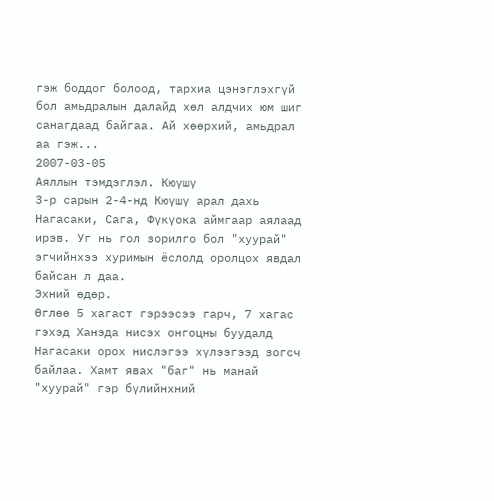гэж боддог болоод, тархиа цэнэглэхгүй бол амьдралын далайд хөл алдчих юм шиг санагдаад байгаа. Ай хөөрхий, амьдрал аа гэж...
2007-03-05
Аяллын тэмдэглэл. Кюүшү
3-р сарын 2-4-нд Кюүшү арал дахь Нагасаки, Сага, Фүкүока аймгаар аялаад ирэв. Уг нь гол зорилго бол "хуурай" эгчийнхээ хуримын ёслолд оролцох явдал байсан л даа.
Эхний өдөр.
Өглөө 5 хагаст гэрээсээ гарч, 7 хагас гэхэд Ханэда нисэх онгоцны буудалд Нагасаки орох нислэгээ хүлээгээд зогсч байлаа. Хамт явах "баг" нь манай "хуурай" гэр бүлийнхний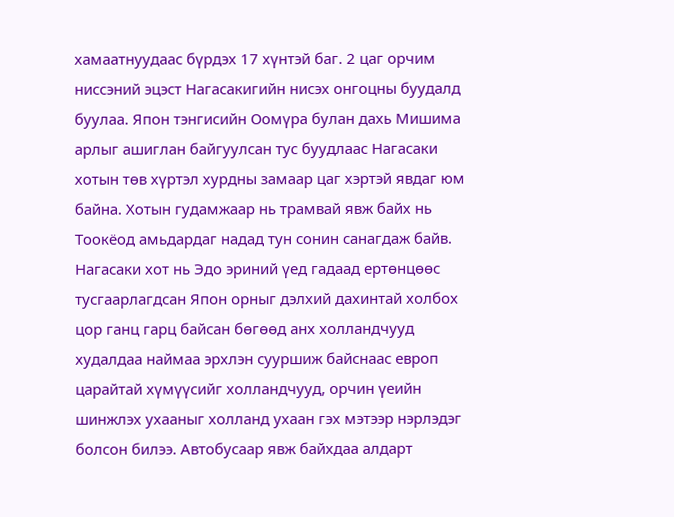хамаатнуудаас бүрдэх 17 хүнтэй баг. 2 цаг орчим ниссэний эцэст Нагасакигийн нисэх онгоцны буудалд буулаа. Япон тэнгисийн Оомүра булан дахь Мишима арлыг ашиглан байгуулсан тус буудлаас Нагасаки хотын төв хүртэл хурдны замаар цаг хэртэй явдаг юм байна. Хотын гудамжаар нь трамвай явж байх нь Тоокёод амьдардаг надад тун сонин санагдаж байв. Нагасаки хот нь Эдо эриний үед гадаад ертөнцөөс тусгаарлагдсан Япон орныг дэлхий дахинтай холбох цор ганц гарц байсан бөгөөд анх холландчууд худалдаа наймаа эрхлэн сууршиж байснаас европ царайтай хүмүүсийг холландчууд, орчин үеийн шинжлэх ухааныг холланд ухаан гэх мэтээр нэрлэдэг болсон билээ. Автобусаар явж байхдаа алдарт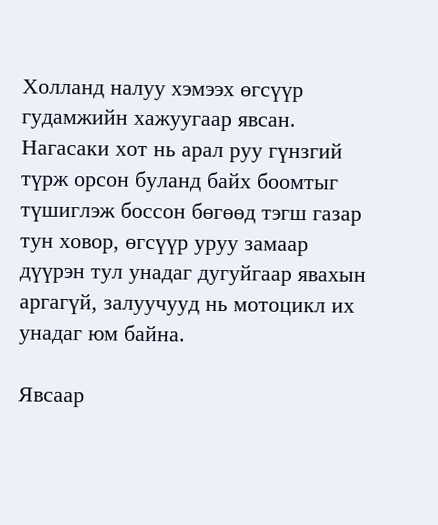Холланд налуу хэмээх өгсүүр гудамжийн хажуугаар явсан. Нагасаки хот нь арал руу гүнзгий түрж орсон буланд байх боомтыг түшиглэж боссон бөгөөд тэгш газар тун ховор, өгсүүр уруу замаар дүүрэн тул унадаг дугуйгаар явахын аргагүй, залуучууд нь мотоцикл их унадаг юм байна.

Явсаар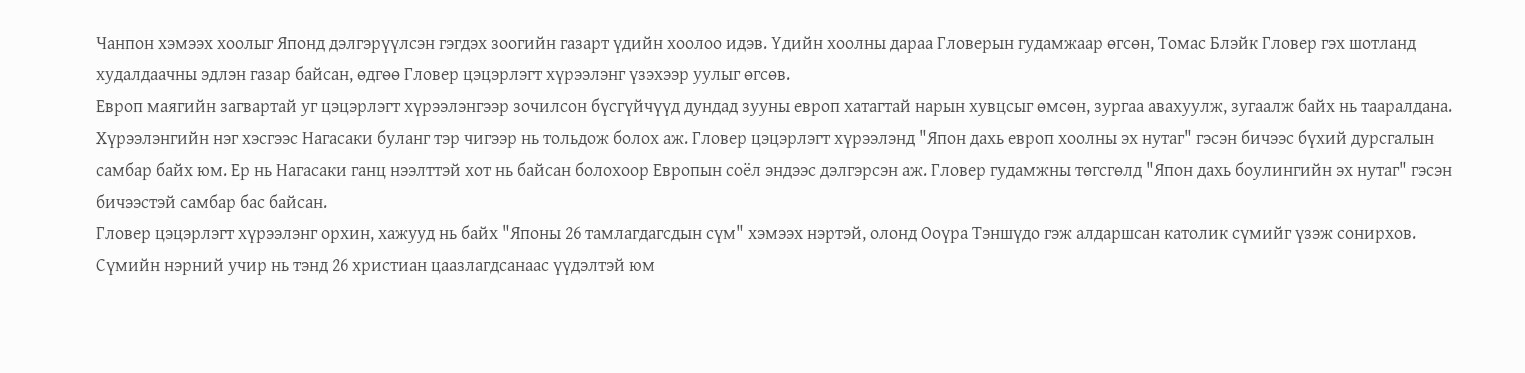Чанпон хэмээх хоолыг Японд дэлгэрүүлсэн гэгдэх зоогийн газарт үдийн хоолоо идэв. Үдийн хоолны дараа Гловерын гудамжаар өгсөн, Томас Блэйк Гловер гэх шотланд худалдаачны эдлэн газар байсан, өдгөө Гловер цэцэрлэгт хүрээлэнг үзэхээр уулыг өгсөв.
Европ маягийн загвартай уг цэцэрлэгт хүрээлэнгээр зочилсон бүсгүйчүүд дундад зууны европ хатагтай нарын хувцсыг өмсөн, зургаа авахуулж, зугаалж байх нь тааралдана. Хүрээлэнгийн нэг хэсгээс Нагасаки буланг тэр чигээр нь тольдож болох аж. Гловер цэцэрлэгт хүрээлэнд "Япон дахь европ хоолны эх нутаг" гэсэн бичээс бүхий дурсгалын самбар байх юм. Ер нь Нагасаки ганц нээлттэй хот нь байсан болохоор Европын соёл эндээс дэлгэрсэн аж. Гловер гудамжны төгсгөлд "Япон дахь боулингийн эх нутаг" гэсэн бичээстэй самбар бас байсан.
Гловер цэцэрлэгт хүрээлэнг орхин, хажууд нь байх "Японы 26 тамлагдагсдын сүм" хэмээх нэртэй, олонд Ооүра Тэншүдо гэж алдаршсан католик сүмийг үзэж сонирхов. Сүмийн нэрний учир нь тэнд 26 христиан цаазлагдсанаас үүдэлтэй юм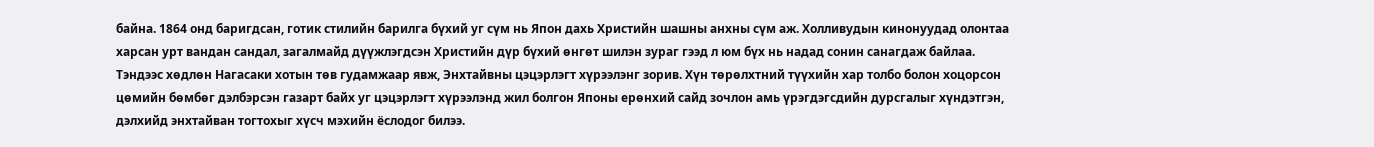байна. 1864 онд баригдсан, готик стилийн барилга бүхий уг сүм нь Япон дахь Христийн шашны анхны сүм аж. Холливудын кинонуудад олонтаа харсан урт вандан сандал, загалмайд дүүжлэгдсэн Христийн дүр бүхий өнгөт шилэн зураг гээд л юм бүх нь надад сонин санагдаж байлаа.
Тэндээс хөдлөн Нагасаки хотын төв гудамжаар явж, Энхтайвны цэцэрлэгт хүрээлэнг зорив. Хүн төрөлхтний түүхийн хар толбо болон хоцорсон цөмийн бөмбөг дэлбэрсэн газарт байх уг цэцэрлэгт хүрээлэнд жил болгон Японы ерөнхий сайд зочлон амь үрэгдэгсдийн дурсгалыг хүндэтгэн, дэлхийд энхтайван тогтохыг хүсч мэхийн ёслодог билээ.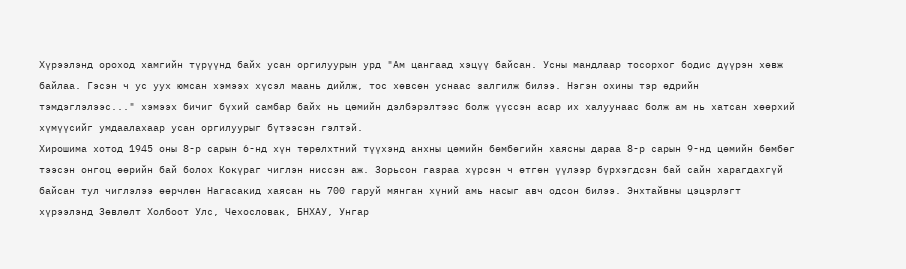Хүрээлэнд ороход хамгийн түрүүнд байх усан оргилуурын урд "Ам цангаад хэцүү байсан. Усны мандлаар тосорхог бодис дүүрэн хөвж байлаа. Гэсэн ч ус уух юмсан хэмээх хүсэл маань дийлж, тос хөвсөн уснаас залгилж билээ. Нэгэн охины тэр өдрийн тэмдэглэлээс..." хэмээх бичиг бүхий самбар байх нь цөмийн дэлбэрэлтээс болж үүссэн асар их халуунаас болж ам нь хатсан хөөрхий хүмүүсийг умдаалахаар усан оргилуурыг бүтээсэн гэлтэй.
Хирошима хотод 1945 оны 8-р сарын 6-нд хүн төрөлхтний түүхэнд анхны цөмийн бөмбөгийн хаясны дараа 8-р сарын 9-нд цөмийн бөмбөг тээсэн онгоц өөрийн бай болох Кокүраг чиглэн ниссэн аж. Зорьсон газраа хүрсэн ч өтгөн үүлээр бүрхэгдсэн бай сайн харагдахгүй байсан тул чиглэлээ өөрчлөн Нагасакид хаясан нь 700 гаруй мянган хүний амь насыг авч одсон билээ. Энхтайвны цэцэрлэгт хүрээлэнд Зөвлөлт Холбоот Улс, Чехословак, БНХАУ, Унгар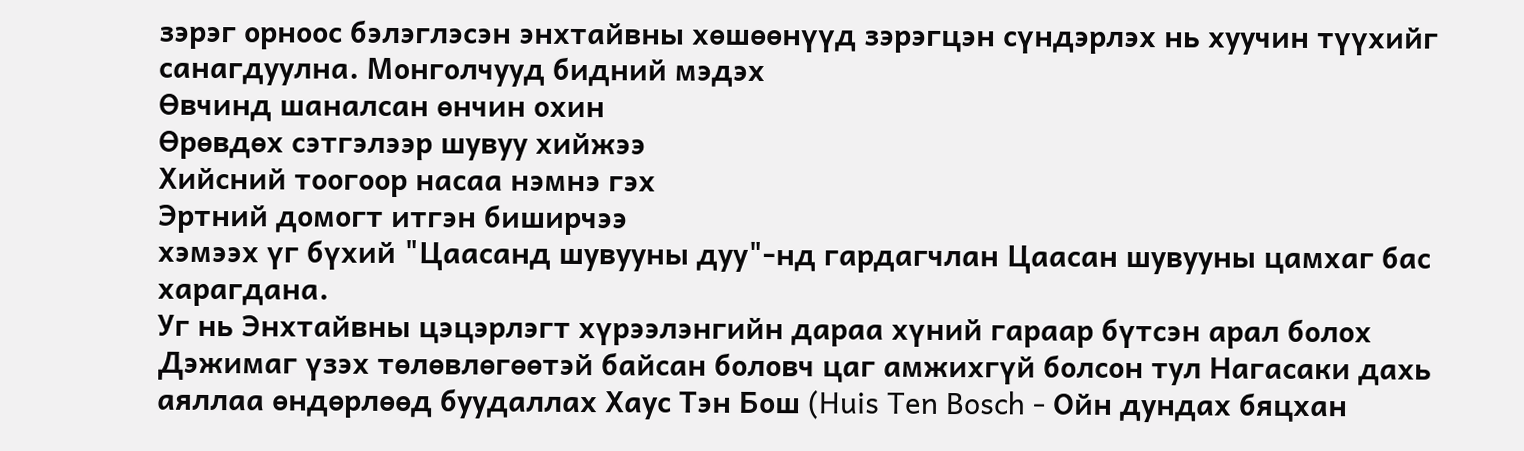зэрэг орноос бэлэглэсэн энхтайвны хөшөөнүүд зэрэгцэн сүндэрлэх нь хуучин түүхийг санагдуулна. Монголчууд бидний мэдэх
Өвчинд шаналсан өнчин охин
Өрөвдөх сэтгэлээр шувуу хийжээ
Хийсний тоогоор насаа нэмнэ гэх
Эртний домогт итгэн биширчээ
хэмээх үг бүхий "Цаасанд шувууны дуу"-нд гардагчлан Цаасан шувууны цамхаг бас харагдана.
Уг нь Энхтайвны цэцэрлэгт хүрээлэнгийн дараа хүний гараар бүтсэн арал болох Дэжимаг үзэх төлөвлөгөөтэй байсан боловч цаг амжихгүй болсон тул Нагасаки дахь аяллаа өндөрлөөд буудаллах Хаус Тэн Бош (Huis Ten Bosch - Ойн дундах бяцхан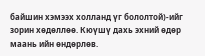байшин хэмээх холланд үг бололтой)-ийг зорин хөдөллөө. Кюүшү дахь эхний өдөр маань ийн өндөрлөв.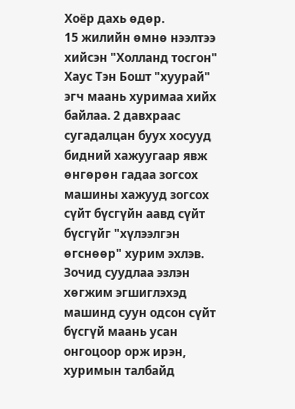Хоёр дахь өдөр.
15 жилийн өмнө нээлтээ хийсэн "Холланд тосгон" Хаус Тэн Бошт "хуурай" эгч маань хуримаа хийх байлаа. 2 давхраас сугадалцан буух хосууд бидний хажуугаар явж өнгөрөн гадаа зогсох машины хажууд зогсох сүйт бүсгүйн аавд сүйт бүсгүйг "хүлээлгэн өгснөөр" хурим эхлэв. Зочид суудлаа эзлэн хөгжим эгшиглэхэд машинд суун одсон сүйт бүсгүй маань усан онгоцоор орж ирэн, хуримын талбайд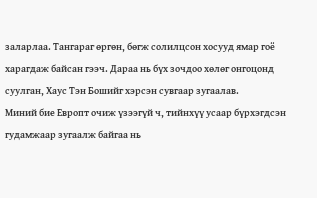заларлаа. Тангараг өргөн, бөгж солилцсон хосууд ямар гоё харагдаж байсан гээч. Дараа нь бүх зочдоо хөлөг онгоцонд суулган, Хаус Тэн Бошийг хэрсэн сувгаар зугаалав.
Миний бие Европт очиж үзээгүй ч, тийнхүү усаар бүрхэгдсэн гудамжаар зугаалж байгаа нь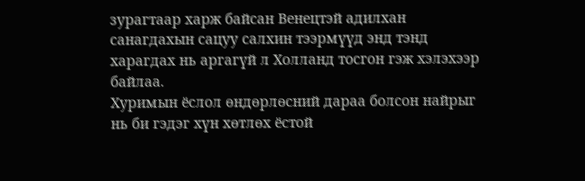зурагтаар харж байсан Венецтэй адилхан санагдахын сацуу салхин тээрмүүд энд тэнд харагдах нь аргагүй л Холланд тосгон гэж хэлэхээр байлаа.
Хуримын ёслол өндөрлөсний дараа болсон найрыг нь би гэдэг хүн хөтлөх ёстой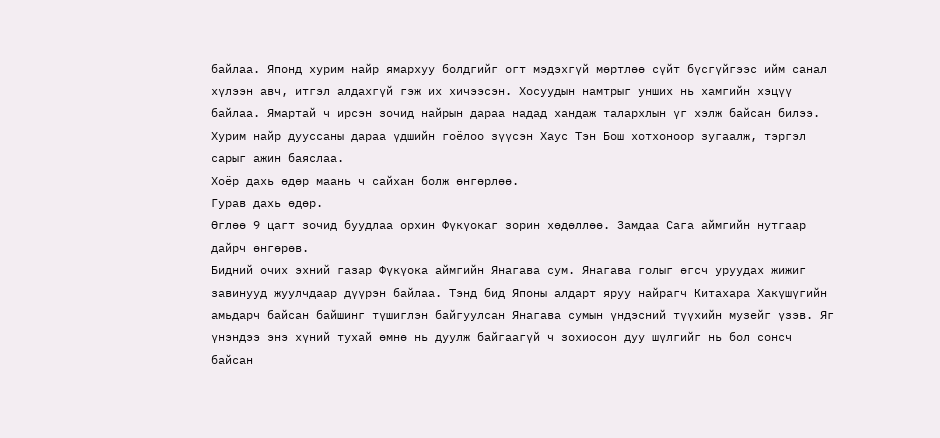байлаа. Японд хурим найр ямархуу болдгийг огт мэдэхгүй мөртлөө сүйт бүсгүйгээс ийм санал хүлээн авч, итгэл алдахгүй гэж их хичээсэн. Хосуудын намтрыг унших нь хамгийн хэцүү байлаа. Ямартай ч ирсэн зочид найрын дараа надад хандаж талархлын үг хэлж байсан билээ.
Хурим найр дууссаны дараа үдшийн гоёлоо зүүсэн Хаус Тэн Бош хотхоноор зугаалж, тэргэл сарыг ажин баяслаа.
Хоёр дахь өдөр маань ч сайхан болж өнгөрлөө.
Гурав дахь өдөр.
Өглөө 9 цагт зочид буудлаа орхин Фүкүокаг зорин хөдөллөө. Замдаа Сага аймгийн нутгаар дайрч өнгөрөв.
Бидний очих эхний газар Фүкүока аймгийн Янагава сум. Янагава голыг өгсч уруудах жижиг завинууд жуулчдаар дүүрэн байлаа. Тэнд бид Японы алдарт яруу найрагч Китахара Хакүшүгийн амьдарч байсан байшинг түшиглэн байгуулсан Янагава сумын үндэсний түүхийн музейг үзэв. Яг үнэндээ энэ хүний тухай өмнө нь дуулж байгаагүй ч зохиосон дуу шүлгийг нь бол сонсч байсан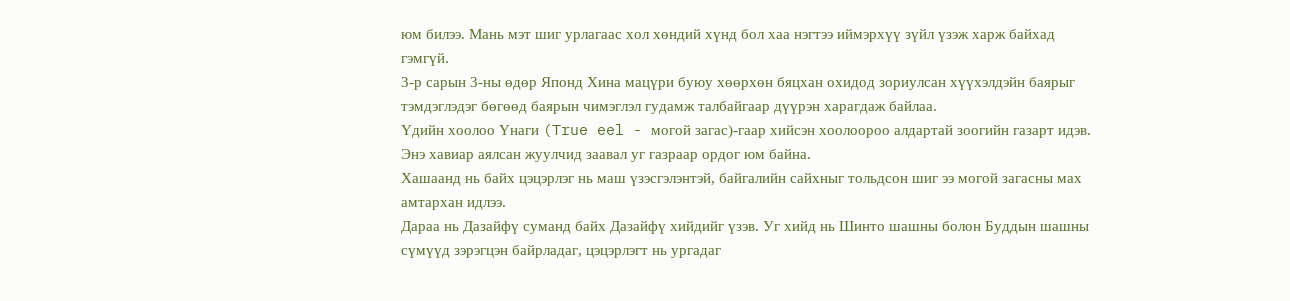юм билээ. Мань мэт шиг урлагаас хол хөндий хүнд бол хаа нэгтээ иймэрхүү зүйл үзэж харж байхад гэмгүй.
3-р сарын 3-ны өдөр Японд Хина мацүри буюу хөөрхөн бяцхан охидод зориулсан хүүхэлдэйн баярыг тэмдэглэдэг бөгөөд баярын чимэглэл гудамж талбайгаар дүүрэн харагдаж байлаа.
Үдийн хоолоо Үнаги (True eel - могой загас)-гаар хийсэн хоолоороо алдартай зоогийн газарт идэв. Энэ хавиар аялсан жуулчид заавал уг газраар ордог юм байна.
Хашаанд нь байх цэцэрлэг нь маш үзэсгэлэнтэй, байгалийн сайхныг тольдсон шиг ээ могой загасны мах амтархан идлээ.
Дараа нь Дазайфү суманд байх Дазайфү хийдийг үзэв. Уг хийд нь Шинто шашны болон Буддын шашны сүмүүд зэрэгцэн байрладаг, цэцэрлэгт нь ургадаг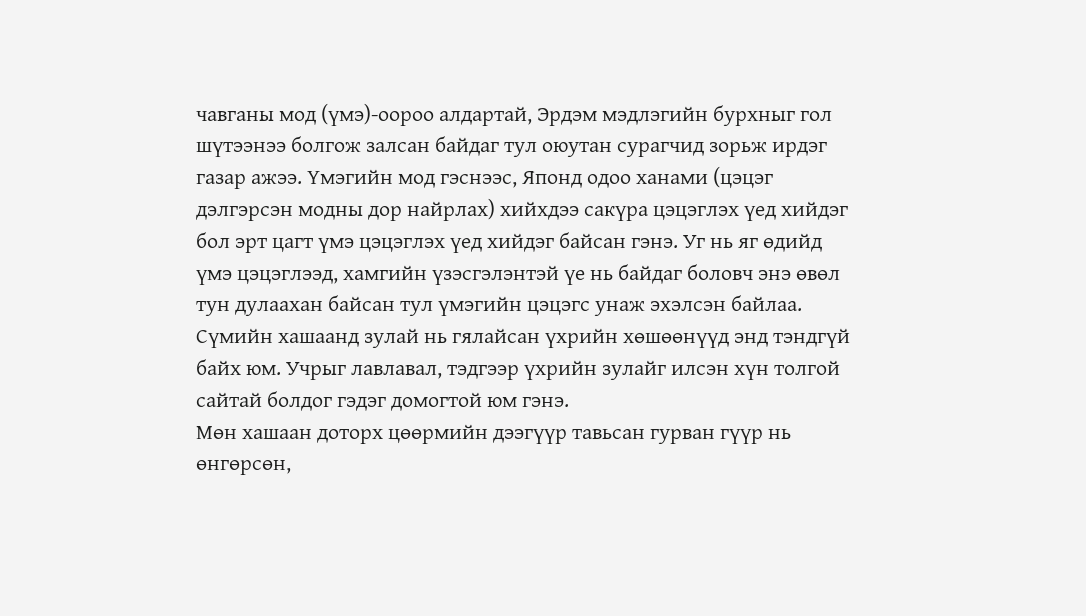чавганы мод (үмэ)-оороо алдартай, Эрдэм мэдлэгийн бурхныг гол шүтээнээ болгож залсан байдаг тул оюутан сурагчид зорьж ирдэг газар ажээ. Үмэгийн мод гэснээс, Японд одоо ханами (цэцэг дэлгэрсэн модны дор найрлах) хийхдээ сакүра цэцэглэх үед хийдэг бол эрт цагт үмэ цэцэглэх үед хийдэг байсан гэнэ. Уг нь яг өдийд үмэ цэцэглээд, хамгийн үзэсгэлэнтэй үе нь байдаг боловч энэ өвөл тун дулаахан байсан тул үмэгийн цэцэгс унаж эхэлсэн байлаа.
Сүмийн хашаанд зулай нь гялайсан үхрийн хөшөөнүүд энд тэндгүй байх юм. Учрыг лавлавал, тэдгээр үхрийн зулайг илсэн хүн толгой сайтай болдог гэдэг домогтой юм гэнэ.
Мөн хашаан доторх цөөрмийн дээгүүр тавьсан гурван гүүр нь өнгөрсөн,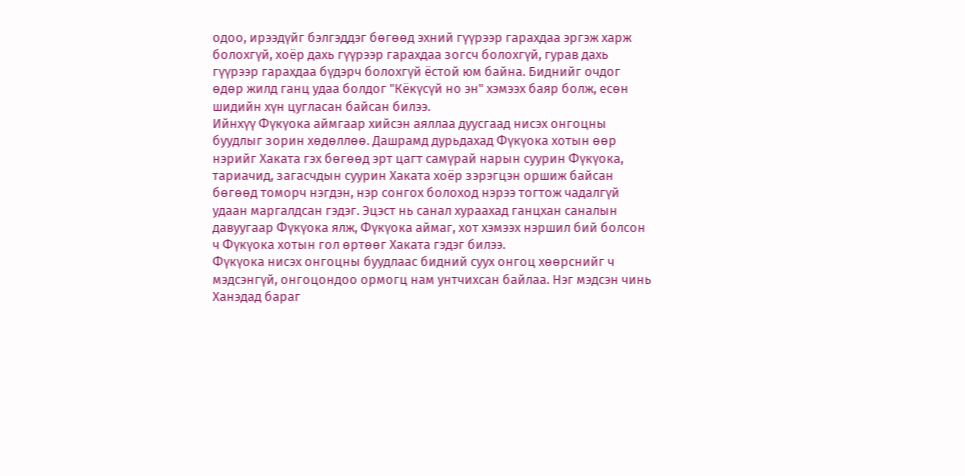одоо, ирээдүйг бэлгэддэг бөгөөд эхний гүүрээр гарахдаа эргэж харж болохгүй, хоёр дахь гүүрээр гарахдаа зогсч болохгүй, гурав дахь гүүрээр гарахдаа бүдэрч болохгүй ёстой юм байна. Биднийг очдог өдөр жилд ганц удаа болдог "Кёкүсүй но эн" хэмээх баяр болж, есөн шидийн хүн цугласан байсан билээ.
Ийнхүү Фүкүока аймгаар хийсэн аяллаа дуусгаад нисэх онгоцны буудлыг зорин хөдөллөө. Дашрамд дурьдахад Фүкүока хотын өөр нэрийг Хаката гэх бөгөөд эрт цагт самүрай нарын суурин Фүкүока, тариачид, загасчдын суурин Хаката хоёр зэрэгцэн оршиж байсан бөгөөд томорч нэгдэн, нэр сонгох болоход нэрээ тогтож чадалгүй удаан маргалдсан гэдэг. Эцэст нь санал хураахад ганцхан саналын давуугаар Фүкүока ялж, Фүкүока аймаг, хот хэмээх нэршил бий болсон ч Фүкүока хотын гол өртөөг Хаката гэдэг билээ.
Фүкүока нисэх онгоцны буудлаас бидний суух онгоц хөөрснийг ч мэдсэнгүй, онгоцондоо ормогц нам унтчихсан байлаа. Нэг мэдсэн чинь Ханэдад бараг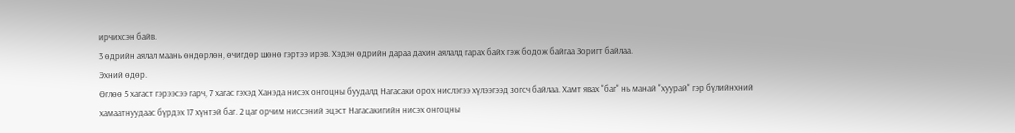ирчихсэн байв.
3 өдрийн аялал маань өндөрлөн, өчигдөр шөнө гэртээ ирэв. Хэдэн өдрийн дараа дахин аялалд гарах байх гэж бодож байгаа Зоригт байлаа.
Эхний өдөр.
Өглөө 5 хагаст гэрээсээ гарч, 7 хагас гэхэд Ханэда нисэх онгоцны буудалд Нагасаки орох нислэгээ хүлээгээд зогсч байлаа. Хамт явах "баг" нь манай "хуурай" гэр бүлийнхний хамаатнуудаас бүрдэх 17 хүнтэй баг. 2 цаг орчим ниссэний эцэст Нагасакигийн нисэх онгоцны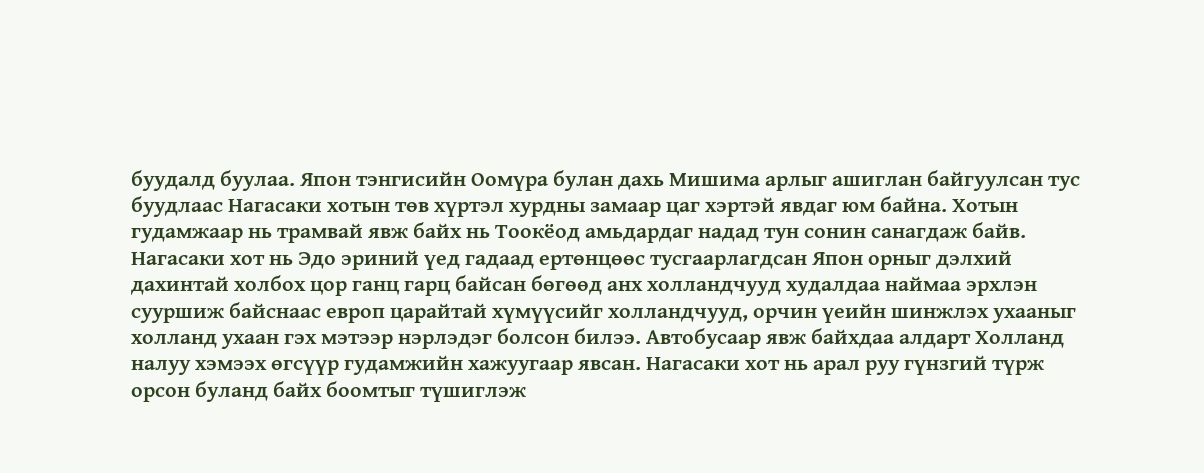буудалд буулаа. Япон тэнгисийн Оомүра булан дахь Мишима арлыг ашиглан байгуулсан тус буудлаас Нагасаки хотын төв хүртэл хурдны замаар цаг хэртэй явдаг юм байна. Хотын гудамжаар нь трамвай явж байх нь Тоокёод амьдардаг надад тун сонин санагдаж байв. Нагасаки хот нь Эдо эриний үед гадаад ертөнцөөс тусгаарлагдсан Япон орныг дэлхий дахинтай холбох цор ганц гарц байсан бөгөөд анх холландчууд худалдаа наймаа эрхлэн сууршиж байснаас европ царайтай хүмүүсийг холландчууд, орчин үеийн шинжлэх ухааныг холланд ухаан гэх мэтээр нэрлэдэг болсон билээ. Автобусаар явж байхдаа алдарт Холланд налуу хэмээх өгсүүр гудамжийн хажуугаар явсан. Нагасаки хот нь арал руу гүнзгий түрж орсон буланд байх боомтыг түшиглэж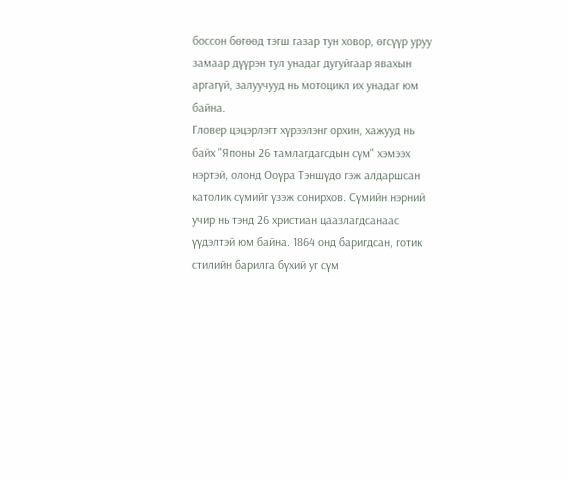боссон бөгөөд тэгш газар тун ховор, өгсүүр уруу замаар дүүрэн тул унадаг дугуйгаар явахын аргагүй, залуучууд нь мотоцикл их унадаг юм байна.
Гловер цэцэрлэгт хүрээлэнг орхин, хажууд нь байх "Японы 26 тамлагдагсдын сүм" хэмээх нэртэй, олонд Ооүра Тэншүдо гэж алдаршсан католик сүмийг үзэж сонирхов. Сүмийн нэрний учир нь тэнд 26 христиан цаазлагдсанаас үүдэлтэй юм байна. 1864 онд баригдсан, готик стилийн барилга бүхий уг сүм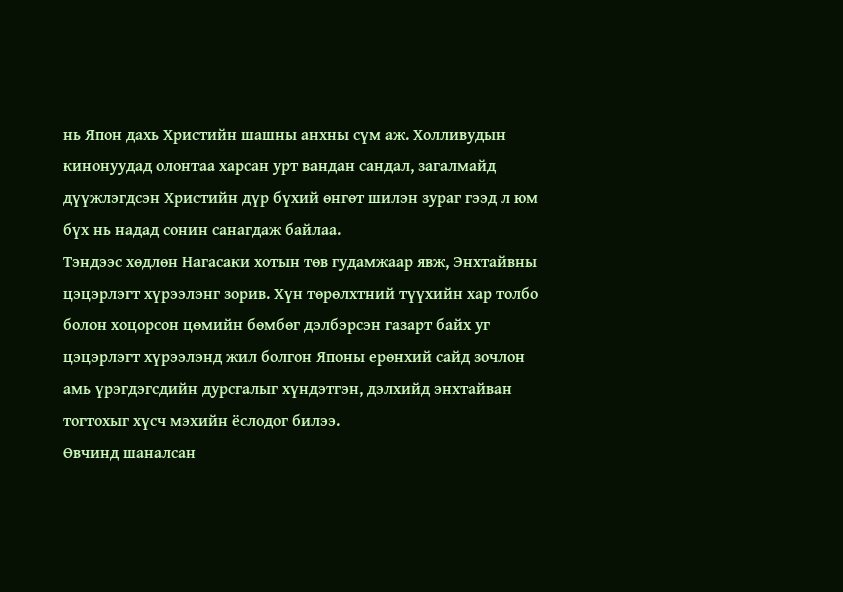нь Япон дахь Христийн шашны анхны сүм аж. Холливудын кинонуудад олонтаа харсан урт вандан сандал, загалмайд дүүжлэгдсэн Христийн дүр бүхий өнгөт шилэн зураг гээд л юм бүх нь надад сонин санагдаж байлаа.
Тэндээс хөдлөн Нагасаки хотын төв гудамжаар явж, Энхтайвны цэцэрлэгт хүрээлэнг зорив. Хүн төрөлхтний түүхийн хар толбо болон хоцорсон цөмийн бөмбөг дэлбэрсэн газарт байх уг цэцэрлэгт хүрээлэнд жил болгон Японы ерөнхий сайд зочлон амь үрэгдэгсдийн дурсгалыг хүндэтгэн, дэлхийд энхтайван тогтохыг хүсч мэхийн ёслодог билээ.
Өвчинд шаналсан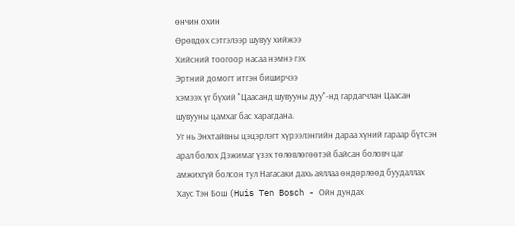өнчин охин
Өрөвдөх сэтгэлээр шувуу хийжээ
Хийсний тоогоор насаа нэмнэ гэх
Эртний домогт итгэн биширчээ
хэмээх үг бүхий "Цаасанд шувууны дуу"-нд гардагчлан Цаасан шувууны цамхаг бас харагдана.
Уг нь Энхтайвны цэцэрлэгт хүрээлэнгийн дараа хүний гараар бүтсэн арал болох Дэжимаг үзэх төлөвлөгөөтэй байсан боловч цаг амжихгүй болсон тул Нагасаки дахь аяллаа өндөрлөөд буудаллах Хаус Тэн Бош (Huis Ten Bosch - Ойн дундах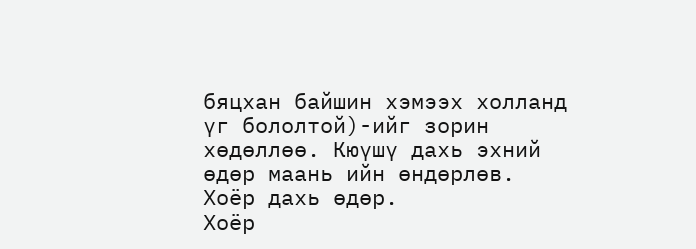бяцхан байшин хэмээх холланд үг бололтой)-ийг зорин хөдөллөө. Кюүшү дахь эхний өдөр маань ийн өндөрлөв.
Хоёр дахь өдөр.
Хоёр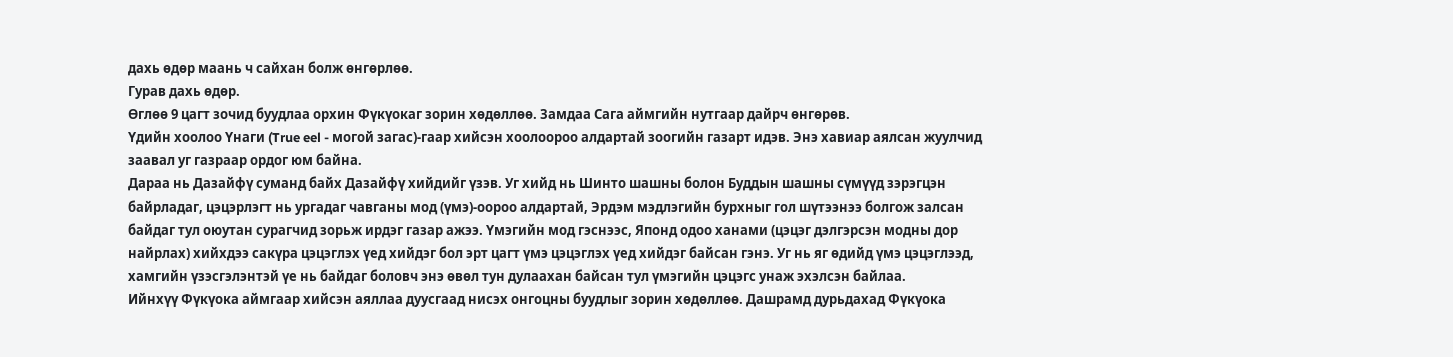дахь өдөр маань ч сайхан болж өнгөрлөө.
Гурав дахь өдөр.
Өглөө 9 цагт зочид буудлаа орхин Фүкүокаг зорин хөдөллөө. Замдаа Сага аймгийн нутгаар дайрч өнгөрөв.
Үдийн хоолоо Үнаги (True eel - могой загас)-гаар хийсэн хоолоороо алдартай зоогийн газарт идэв. Энэ хавиар аялсан жуулчид заавал уг газраар ордог юм байна.
Дараа нь Дазайфү суманд байх Дазайфү хийдийг үзэв. Уг хийд нь Шинто шашны болон Буддын шашны сүмүүд зэрэгцэн байрладаг, цэцэрлэгт нь ургадаг чавганы мод (үмэ)-оороо алдартай, Эрдэм мэдлэгийн бурхныг гол шүтээнээ болгож залсан байдаг тул оюутан сурагчид зорьж ирдэг газар ажээ. Үмэгийн мод гэснээс, Японд одоо ханами (цэцэг дэлгэрсэн модны дор найрлах) хийхдээ сакүра цэцэглэх үед хийдэг бол эрт цагт үмэ цэцэглэх үед хийдэг байсан гэнэ. Уг нь яг өдийд үмэ цэцэглээд, хамгийн үзэсгэлэнтэй үе нь байдаг боловч энэ өвөл тун дулаахан байсан тул үмэгийн цэцэгс унаж эхэлсэн байлаа.
Ийнхүү Фүкүока аймгаар хийсэн аяллаа дуусгаад нисэх онгоцны буудлыг зорин хөдөллөө. Дашрамд дурьдахад Фүкүока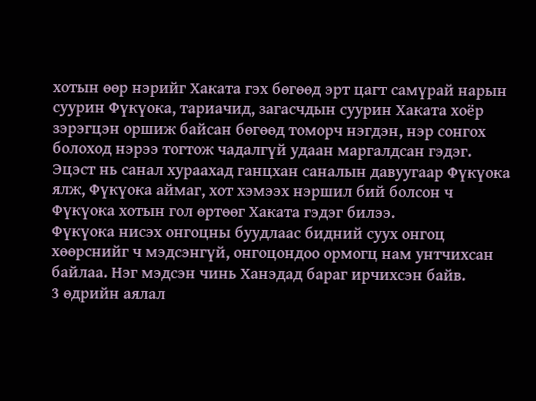хотын өөр нэрийг Хаката гэх бөгөөд эрт цагт самүрай нарын суурин Фүкүока, тариачид, загасчдын суурин Хаката хоёр зэрэгцэн оршиж байсан бөгөөд томорч нэгдэн, нэр сонгох болоход нэрээ тогтож чадалгүй удаан маргалдсан гэдэг. Эцэст нь санал хураахад ганцхан саналын давуугаар Фүкүока ялж, Фүкүока аймаг, хот хэмээх нэршил бий болсон ч Фүкүока хотын гол өртөөг Хаката гэдэг билээ.
Фүкүока нисэх онгоцны буудлаас бидний суух онгоц хөөрснийг ч мэдсэнгүй, онгоцондоо ормогц нам унтчихсан байлаа. Нэг мэдсэн чинь Ханэдад бараг ирчихсэн байв.
3 өдрийн аялал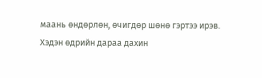маань өндөрлөн, өчигдөр шөнө гэртээ ирэв. Хэдэн өдрийн дараа дахин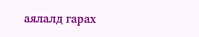аялалд гарах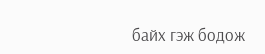байх гэж бодож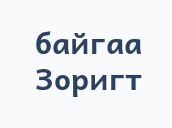байгаа Зоригт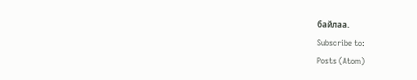байлаа.
Subscribe to:
Posts (Atom)